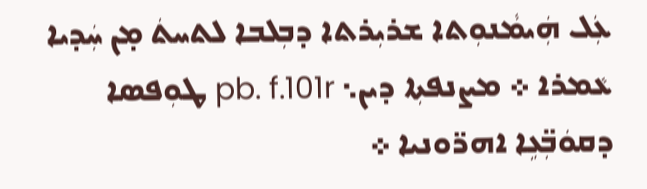ܥܲܠ ܗܲܝܡܵܢܘܼܬܐ ܫܪܝܼܪܬܐ ܕܒܼܠܒܐ ܠܬܚܬܿ ܡ̣ܢ ܚܲܕܝܐ ܥܵܡܪܐ ܀ ܡܨܢܦܬܼܐ ܕܝܢ܆ pb. f.101r ܛܘܼܦܤܐ ܕܩܘܿܒܼ̈ܥܹܐ ܐܗܪ̈ܘܢܝܐ ܀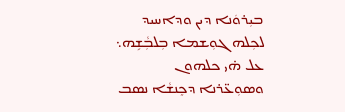ܒܝܼܪܘܿܢܐ ܕܝܢ ܘܕܐܚܝܕ ܠܟܼܠܗ ܓܘܼܫܡܐ ܒܼܠܒܼܵܫܹܗ܆ ܥܠ ܗ̇ܝ ܟܠܗܘܢ ܘܤܘܼܥ̈ܪܢܐ ܕܟܸܢܫܵܐ ܢܤܒ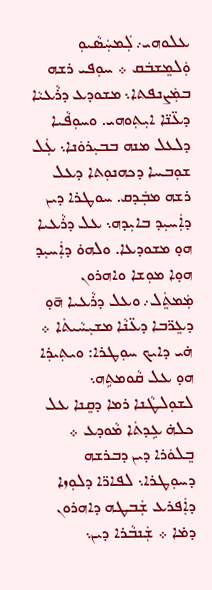ܥܠܘܗܝ܇ ܠܲܡܚܲܤܵܝܘܼ ܘܲܠܡܸܫܒܿܩ ܀ ܚܘܼܦܝ ܪܫܗ ܒܡܲܨܢܦܬܐ܆ ܡܫܘܕܥ ܕܪܵܥܝܵܐ ܕܥ̈ܢ̈ܐ ܐܝܼܬܼܘܗܝ. ܘܚܘܼܦܵܝܐ ܕܠܥܠ ܡܢܗ ܒܒܝܼܪܘܿܢܐ܆ ܥܲܠ ܫܘܼܒܚܐ ܕܟܗܢܘܼܬܐ ܕܥܠ ܪܫܗ ܡܒܲܕܩ. ܚܘܛܪܐ ܕܝܢ ܕܐܲܚܝܼܕ ܒܐܝܼܕܗ܆ ܥܠ ܕܪܵܥܝܐ ܗܘ̣ ܡܫܘܕܥܐ. ܘܠܗܘ̇ ܕܐܲܚܝܼܕ ܗܘ̣ܐ ܡܘܼܫܐ ܘܐܗܪܘܢ ܡܲܡܬܸܿܠ܇ ܘܥܠ ܕܪܵܥܝܐ ܗ̄ܘ̣ ܕܥܸܪ̈ܒܐ ܕܥ̈ܢܵܐ ܡܫܝܼܚܵܝܬܿܐ ܀ ܗ̇ܝ ܕܐܝܟ ܚܘܼܛܪܐ: ܘܝܬܼܝܪܼܐ ܗܘ̣ ܥܠ ܩܵܘܡܬܹܗ܆ ܠܫܘܼܠܛܵܢܐ ܪܡܐ ܕܩܸܢܐ ܥܠ ܟܠܗ̇ ܥܹܕܬܿܐ ܡܵܘܕܥ ܀ ܒܸܠܘܿܪܐ ܕܝܢ ܕܒܪܫܗ ܕܚܘܼܛܪܐ܆ ܠܦܐܪ̈ܐ ܕܠܘܼܙܐ ܕܐܲܦܪܥ ܫܲܒܛܗ ܕܐܗܪܘܢ ܕܡ̇ܐ ܀ ܫܲܢܒܵܪܐ ܕܝܢ܆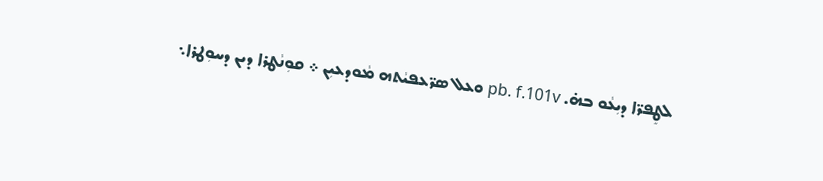ܠܛܸܦܪ̈ܐ ܕܝܼܥܵܘ ܒܗ̇. pb. f.101v ܘܥܠ ܤܪ̈ܥܦܝܵܬܗ ܡܵܘܕܥܝܼܢ ܀ ܩܘܼܢܵܛܪܐ ܕܝܢ ܕܚܘܼܛܪܐ܆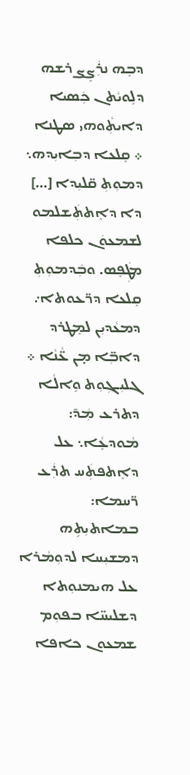ܕܒܹܗ ܢܪܲܨܸܨ ܪܫܗ ܕܠܹܘܝܵܬܢ ܟܲܤܝܐ ܕܐܝܬܼܵܘܗܝ ܤܛܢܐ ܀ ܩܸܠܥܐ ܕܒܼܐܝܼܕܗ܆ ܕܡܘܼܬܼ ܩ̈ܠܝܼܕܐ [...] ܕܐ ܕܐܸܬܬܲܫܠܡܘ ܠܫܡܥܘܿܢ ܟܠܦܐ ܡܛܲܦܸܣ. ܘܒܲܕܡܘܼܬܼ ܩܸܠܥܐ ܕܪ̈ܥܘܬܐ܇ ܕܡܥܵܕܝܼܢ ܠܡܸܛܪܕ ܕܐܒܼ̈ܐ ܡ̣ܢ ܥ̈ܵܢܵܐ ܀ ܓܠܝܼܓܼܘܼܬ ܘܹܐܠܵܐ ܕܬܪܥ ܡܲܕ̄: ܡܵܘܕܥܸܵܐ܆ ܥܠ ܕܐܸܬܦܬܲܚ ܬܪܲܥ ܪ̈ܚܡܐ: ܒܡܐܬܝܼܬܹܗ ܕܡܫܝܼܚܐ ܠܕܘܼܡܵܪܐ ܥܠ ܗܝܡܢܘܼܬܐ ܕܫܠܝܚ̈ܐ ܒܦܘܼܡ ܫܡܥܘܢ ܟܐܦܐ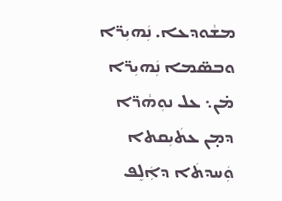ܡܫܵܘܕܥܐ. ܢܲܗܝܼܪ̈ܐ ܘܒܤ̈ܡܐ ܢܲܗܝܼܪ̈ܐ ܡ̇ܢ܆ ܥܠ ܢܘܼܗܵܪ̈ܐ ܕܡ̣ܢ ܥܬܿܝܼܩܬܐ ܘܲܚܕܬܿܐ ܕܐܲܠܸܦ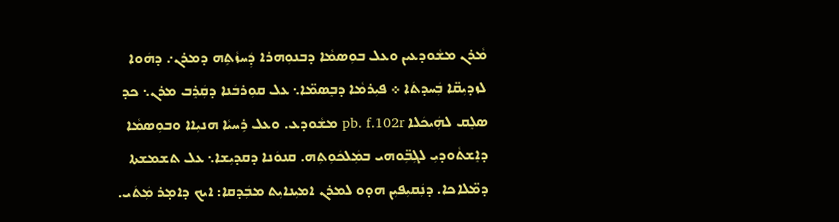ܡܵܪܢ ܡܫܵܘܕܥܝܢ ܘܥܠ ܒܘܼܤܡܵܐ ܕܒܢܘܼܗܪܐ ܕܲܚܙܵܬܹܗ ܕܡܪܢ܇ ܕܗܿܘܐ ܠܙܕܝܼܩ̈ܐ ܒܲܚܕܬܿܐ ܀ ܦܝܼܪܡܵܐ ܕܒܸܤܡ̈ܐ܆ ܥܠ ܩܘܼܪܒܿܢܐ ܕܩܲܪܸܒ ܡܪܢ܆ ܟܕ ܤܠܸܩ ܠܗܲܝܟܿܠܐ pb. f.102r ܡܫܵܘܕܥ. ܘܥܠ ܪܹܚܝܵܐ ܗܢܝܼܐܐ ܘܒܘܼܤܡܵܐ ܕܐܸܫܬܵܘܕܝܼ ܠܓܼܒܼ̈ܘܗܝ ܒܡܲܠܟܿܘܼܬܼܗ. ܩܢܘܿܢܐ ܕܩܕܝܼܫܐ܆ ܥܠ ܬܫܡܫܬܐ ܕܡ̈ܠܐܟܐ. ܕܢܲܩܝܼܦܝܼܢ ܗܘ̣ܘ ܠܡܪܢ ܐܡܝܼܢܐܝܼܬ ܡܒܲܕܩܐ: ܐܝܟ ܕܐܡ̣ܪ ܡܲܬܿܝ.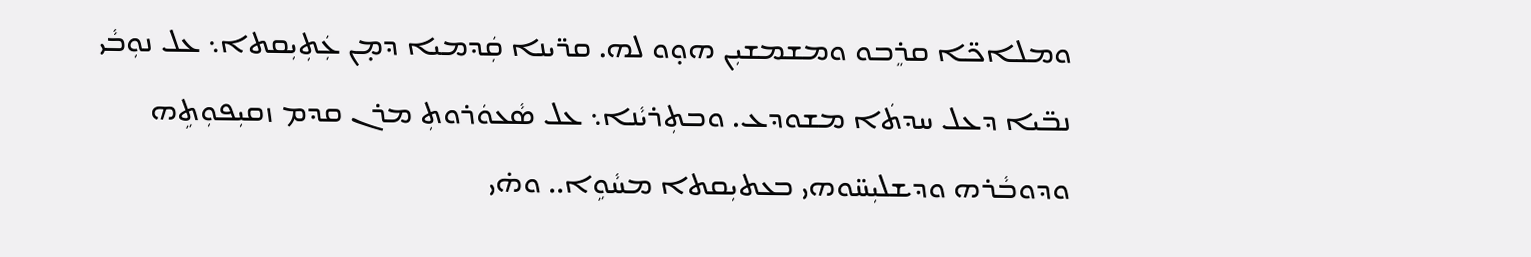ܘܡܠܐܟ̈ܐ ܩܪܸܒܘ ܘܡܫܡܫܝܼܢ ܗܘ̣ܘ ܠܗ. ܩܪ̈ܝܢܐ ܩܲܕܡܝܐ ܕܡ̣ܢ ܥܲܬܼܝܼܩܬܐ܆ ܥܠ ܢܘܼܒܵܝ ܢܒ̈ܝܐ ܕܥܠ ܚܕܬܿܐ ܡܫܘܕܥ. ܘܒܬܼܪܝܵܢܐ܆ ܥܠ ܤܵܥܘܿܪܘܬܼ ܡܪܢ ܩܕܡ ܙܩܝܼܦܘܼܬܹܗ ܘܕܘܒܵܪܗ ܘܕܫܠܝܼܚ̈ܘܗܝ ܒܥܬܝܼܩܬܐ ܡܚܵܘܹܐ.. ܘܗ̇ܝ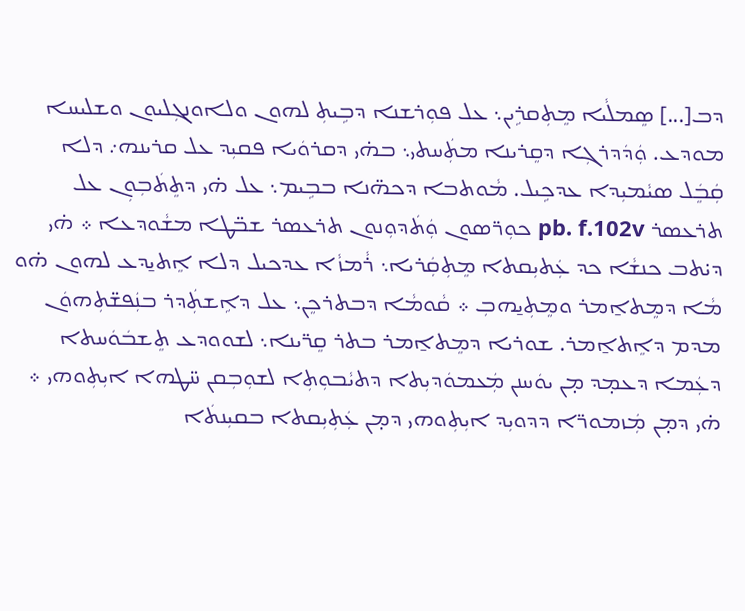ܕܒ[...] ܤܸܡܠܵܝܐ ܡܸܬܼܩܪܹܝܢ܆ ܥܠ ܦܘܼܪܫܢܐ ܕܒܹܝܬܼ ܠܗܘܢ ܘܠܐܘܢܓܼܠܝܘܢ ܘܫܠܝܚܐ ܡܘܕܥ. ܘܲܕܿܕܪܓܼܐ ܕܩܸܪܝܢܐ ܡܬܲܚܬܝ܆ ܒܗ̇ܝ ܕܩܪܘܿܝܐ ܦܩܝܼܕ ܥܠ ܩܪܝܢܗ܇ ܕܠܐ ܩܲܒܸܿܠ ܤܝܵܡܝܼܕܐ ܥܕܟܹܝܠ. ܡܵܘܬܒܐ ܕܟܗ̈ܢܐ ܒܒܹܝܡ܆ ܥܠ ܗ̇ܝ ܕܬܸܬܿܒܼܘܼܢ ܥܠ ܬܪܥܤܪ pb. f.102v ܟܘܼܪ̈ܤܘܢ ܘܲܬܿܕܘܼܢܘܢ ܬܪܥܤܪ ܫܒ̈ܛܐ ܡܫܵܘܕܥܐ ܀ ܗ̇ܝ ܕܝ̇ܬܒ ܟܢܫܵܐ ܟܕ ܥܲܬܝܼܩܬܐ ܡܸܬܼܩܲܪܝܐ܆ ܪܵܡܙܵܐ ܥܕܟܝܠ ܕܠܐ ܐܸܬܝ̱ܕܥ ܠܗܘܢ ܗ̇ܘ ܡܵܐ ܕܡܸܬܐ̱ܡܪ ܘܡܸܬܼܝ̱ܗܒܼ ܀ ܩܵܘܡܵܐ ܕܒܬܪܟܸܢ܆ ܥܠ ܕܐܹܫܬܲܕܪ ܒܢܲܦܫ̈ܬܼܗܘܿܢ ܡܕܡ ܕܐܸܬܐ̱ܡܪ. ܫܘܪܝܐ ܕܡܸܬܐ̱ܡܪ ܒܬܪ ܩܸܪ̈ܝܢܐ܆ ܠܫܘܘܕܥ ܬܸܫܒܿܘܿܚܬܐ ܕܥܲܡܐ ܕܥܡ̣ܕ ܡ̣ܢ ܝܘܿܚܢܢ ܡܲܥܡܘܿܕܝܼܬܐ ܕܬܝܵܒܘܼܬܼܐ ܠܫܘܼܒܼܩܢ ܚ̈ܛܗܐ ܐܝܼܬܼܘܗܝ ܀ ܗ̇ܝ ܕܡ̣ܢ ܡܲܙܡܘܪ̈ܐ ܕܕܘܝܼܕ ܐܝܼܬܼܘܗܝ ܕܡ̣ܢ ܥܲܬܼܝܼܩܬܐ ܒܩܝܼܢܬܿܐ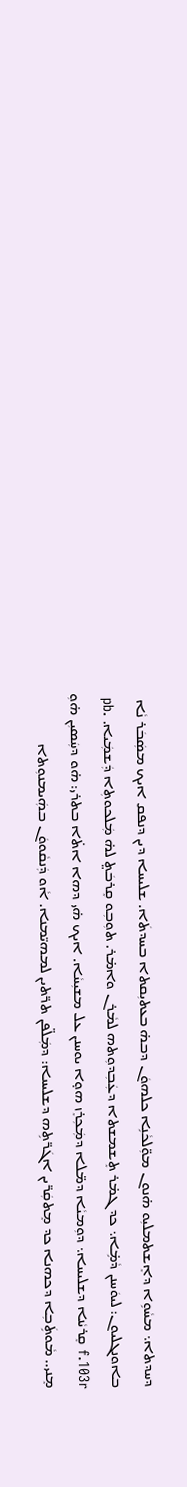ܕܚܕܬܐ܆ ܡܚܵܘܹܐ ܕܐܸܫܬܡܠܝܼܘ ܗ̇ܢܘܢ ܡܘܼ̈ܠܟܵܢܹܐ ܟܠܗܘܿܢ ܕܒܗ̇ ܒܥܬܝܼܩܬܐ ܒܚܕܬܿܐ. ܫܠܝܚܐ ܕܝܢ ܕܢܦܩ ܐܝܟ ܡܤܲܒܿܪ ܢܵܐ ܒܐܘܢܓܠܝܘܢ: ܠܝܘܿܚܢܢ ܕܵܡܹ̇ܐ܆ ܟܕ ܓܡ̇ܪ ܬܸܫܡܫܬܐ ܕܥܲܒܼܕܘܼܬܗ ܠܡܵܪܢ ܘܐܡ̇ܪ. ܬܘܼܒܼܘ ܩܸܪܒܿܬ̤ ܠܗ̇ ܡܲܠܟܘܬܼܐ ܕܲܫܡܲܝܐ. pb. f.103r ܩܸܪܝܵܢܐ ܕܫܠܝܚܐ܆ ܕܘܼܡܝܵܐ ܕܡ̈ܠܐ ܕܡܲܟܼܪܸܙ ܗܘ̣ܐ ܝܘܚܢܢ ܥܠ ܡܫܝܼܚܵܐ. ܐܝܟ ܗ̇ܝ ܕܗܐ ܐܬ̇ܐ ܒܬܪܝ: ܗ̇ܘ ܕܚܲܤܝܼܢ ܗ̇ܘܼ ܡܸܢܝ.. ܡܵܘܬܹܿܒܼܐ ܕܟܗܢܐ ܟܕ ܡܸܬܩܲܪ̈ܝܢ ܐܓܿܪ̈ܬܹܗ ܕܫܠܝܚܐ: ܕܡܲܠ̈ܦܢ ܬܪ̈ܬܝܢ ܠܡܗܝ̈ܡܢܐ. ܐܵܘ ܕܲܢܩܵܘܘܿܢ ܒܗܲܝܡܢܘܼܬܐ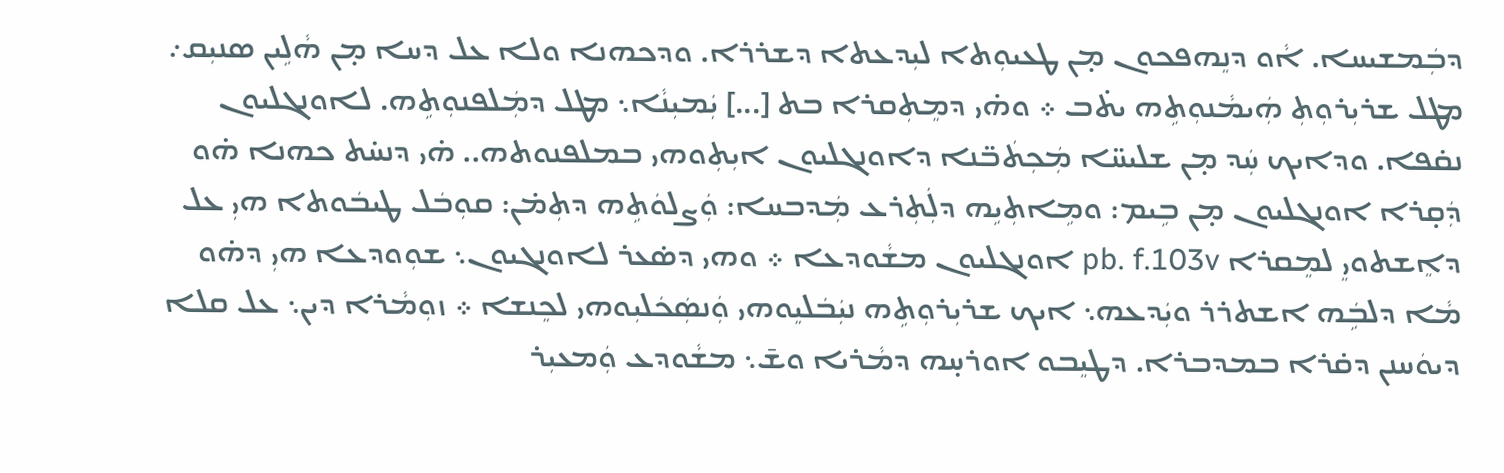ܕܒܲܡܫܝܚܐ. ܐܵܘ ܕܢܸܗܦܟܘܢ ܡ̣ܢ ܛܥܝܘܼܬܐ ܠܝܼܕܥܬܐ ܕܫܪܪܐ. ܘܕܟܗܢܐ ܘܠܐ ܥܠ ܕܚܐ ܡ̣ܢ ܗܵܠܹܝܢ ܤܢܝܼܩ܇ ܡܛܠ ܫܪܝܼܪܘܼܬܼ ܗܲܝܡܵܢܘܼܬܹܗ ܝܬ̇ܒ ܀ ܘܗ̇ܝ ܕܡܸܬܼܩܪܐ ܒܬ [...] ܝܲܡܝܼܢܵܐ܆ ܡܛܠ ܕܡܲܠܦܢܘܼܬܹܗ. ܠܐܘܢܓܠܝܘܢ ܢܩ̇ܦܐ. ܘܕܐܝܟ ܚܲܕ ܡ̣ܢ ܫܠܝܚ̈ܐ ܡܲܟܼܬܿܒ̈ܢܐ ܕܐܘܢܓܠܝܘܢ ܐܝܼܬܼܘܗܝ ܒܡܠܦܢܘܬܗ.. ܗ̇ܝ ܕܢܚ̇ܬ ܟܗܢܐ ܗ̇ܘ ܕܲܩ̣ܪܐ ܐܘܢܓܠܝܘܢ ܡ̣ܢ ܒܹܝܡ: ܘܡܹܐܬܼܝܹܗ ܕܠܲܬܼܪܥ ܡܲܕܒܚܐ: ܘܲܨܠܘܿܬܹܗ ܕܬܼܡ̇ܢ: ܩܘܼܒܿܠ ܛܝܒܿܘܬܐ ܗܝܼ ܥܠ ܕܐܸܫܬܘܝܸ ܠܡܸܩܪܐ pb. f.103v ܐܘܢܓܠܝܘܢ ܡܫܵܘܕܥܐ ܀ ܘܗܝ ܕܤ̇ܥܪ ܠܐܘܢܓܝܘܢ܆ ܫܘܼܘܕܥܐ ܗܝܼ ܕܗ̇ܘ ܡܵܐ ܕܠܒܹܿܗ ܐܫܬܪܪ ܘܝܲܕܥܗ܆ ܐܝܟ ܫܪܝܼܪܘܼܬܹܗ ܢܝܲܒܿܠܝܸܘܗܝ ܘܲܢܤܲܟܿܠܝܼܘܗܝ ܠܟܸܢܫܐ ܀ ܙܘܼܡܵܪܐ ܕܝܢ܆ ܥܠ ܩܠܐ ܕܝܘܿܚܢܢ ܕܩ̇ܪܐ ܒܡܕܒܪܐ. ܕܛܝܸܒܘ ܐܘܪܚ̣ܗ ܕܡܵܪܝܐ ܘܫ̄܆ ܡܫܵܘܕܥ ܘܲܡܥܝܼܪ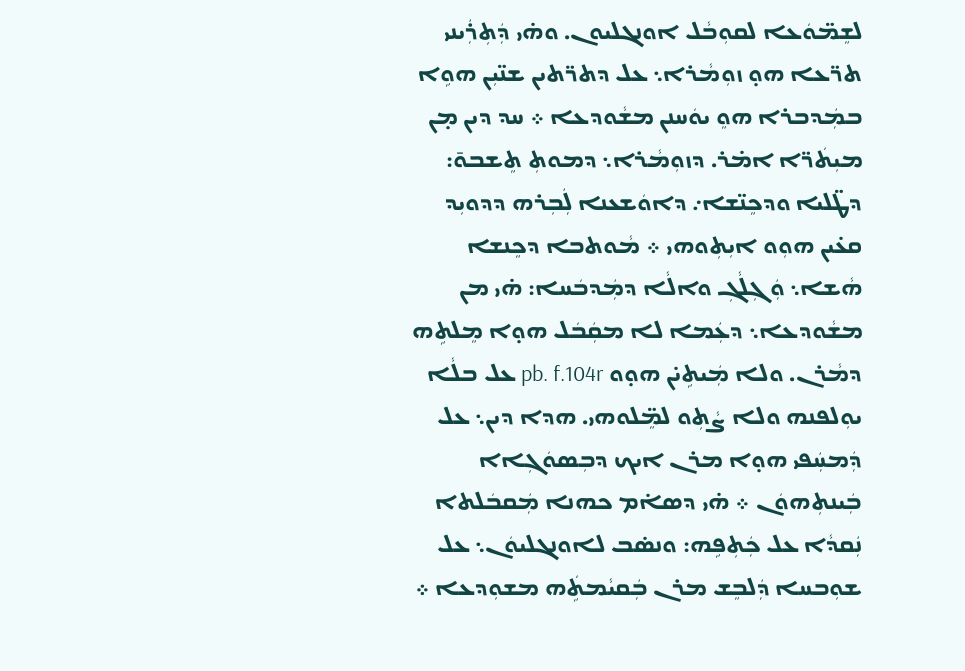ܠܫܸܡ̈ܘܿܥܐ ܠܩܘܼܒܵܠ ܐܘܢܓܠܝܘܢ. ܘܗ̇ܝ ܕܲܬܼܪܲܝܢܝ ܬܪ̈ܥܐ ܗܘ̣ ܙܘܼܡܵܪܐ܆ ܥܠ ܕܬܪ̈ܬܝܢ ܫܢ̈ܝܼܢ ܗܘܹܐ ܒܡܲܕܒܪܐ ܗܘܸ ܝܘܿܚܢܢ ܡܫܵܘܕܥܐ ܀ ܚܕ ܕܝܢ ܡ̣ܢ ܡܝܼܬܿܪ̈ܐ ܐܡ̇ܪ. ܕܙܘܼܡܵܪܐ܆ ܕܡܘܬܼ ܬܸܫܒܘ̄: ܕܛ̈ܠܝܐ ܘܕܟܸܢ̈ܫܐ܇ ܕܐܘܿܫܥܢܐ ܠܲܒܼܪܗ ܕܕܘܝܼܕ ܩܥ̇ܝܢ ܗܘܼܘ ܐܝܼܬܼܘܗܝ ܀ ܡܵܘܬܒܐ ܕܟܸܢܫܐ ܗܵܫܐ܆ ܘܲܓܼܠܵܓܼ ܘܐܠܵܐ ܕܡܲܕܒܿܚܐ: ܗ̇ܝ ܡܢ ܡܫܵܘܕܥܐ܆ ܕܥܲܡܐ ܠܐ ܡܩܲܒܿܠ ܗܘ̣ܐ ܡܸܠܬܹܗ ܕܡܵܪܢ. ܘܠܐ ܡܲܝܬܹܝ̇ܢ ܗܘ̣ܘ pb. f.104r ܥܠ ܒܠܵܐ ܝܘܼܠܦܢܗ ܘܠܐ ܨܵܬܼܘ ܠܡܸ̈ܠܘܗܝ. ܗܕܐ ܕܝܢ܆ ܥܠ ܕܲܡܚܲܦܝ ܗܘ̣ܐ ܡܪܢ ܐܝܟ ܕܒܼܤܘܿܓܼܐܐ ܒܲܝܢܬܼܗܘܿܢ ܀ ܗ̇ܝ ܕܤܐ̇ܡ ܟܗܢܐ ܡܲܩܒܿܠܬܐ ܢܲܩܕܵܐ ܥܠ ܟܲܬܼܦܹܗ: ܘܢܤ̇ܒ ܠܐܘܢܓܠܝܘܿܢ܆ ܥܠ ܫܘܼܒܚܐ ܕܲܠܒܸܫ ܡܪܢ ܒܲܩܝܵܡܬܹܿܗ ܡܫܘܼܕܥܐ ܀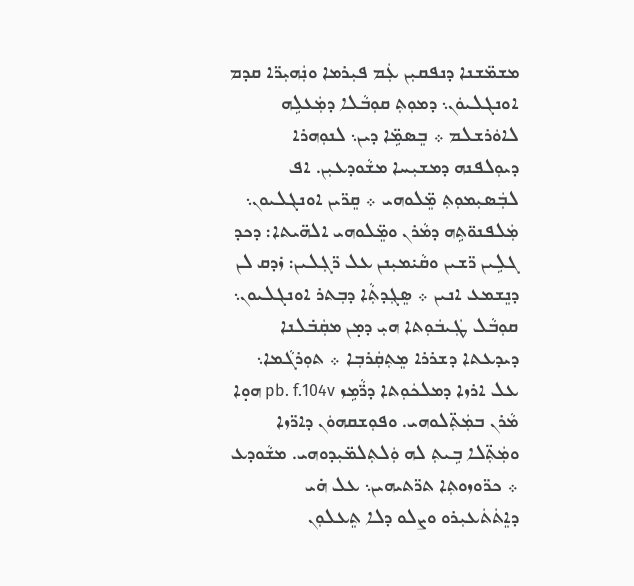ܡܫܡ̈ܫܢܐ ܕܢܦܩܝܼܢ ܥܲܡ ܦܝܼܪܡܐ ܘܢܲܗܝܼܪ̈ܐ ܩܕܡ ܐܘܢܓܠܝܘܿܢ܆ ܕܡܘܼܬܼ ܩܘܼܒܵܠܐ ܕܡܲܥܠܹܗ ܠܐܘܿܪܫܠܡ ܀ ܒܸܤܡܹ̈ܐ ܕܝܢ܆ ܠܢܘܼܗܪܐ ܕܝܘܼܠܦܢܗ ܕܡܫܝܼܚܐ ܡܫܵܘܕܥܝܼܢ. ܐܦ ܠܒܲܤܝܼܡܘܼܬܼ ܡܸ̈ܠܘܗܝ ܀ ܩܸܪ̈ܝܢ ܐܘܢܓܠܝܘܢ܆ ܡܲܠܦܢܘ̈ܬܹܗ ܕܡܵܪܢ ܘܡܸ̈ܠܘܗܝ ܐܠܗ̈ܝܬܐ: ܕܟܕ ܓܠܹܝܢ ܪ̈ܫܝܢ ܘܩܵܝ̇ܡܝܼܢܢ ܥܠ ܪ̈ܓܼܠܝܢ: ܙ̇ܕܩ ܠܢ ܕܢܸܫܡܥ ܐܢܝܢ ܀ ܤܸܓܼܕܬܼܵܐ ܕܒܼܬܪ ܐܘܢܓܠܝܘܢ܆ ܩܘܼܒܵܠ ܛܲܝܒܿܘܼܬܐ ܗܝܼ ܕܡ̣ܢ ܡܩܲܒ̇ܠܢܐ ܕܝܕܥܬܐ ܕܫܪܪܐ ܡܸܬܼܩܲܪܒܼܐ ܀ ܬܘܼܪܓܵܡܐ܆ ܥܠ ܐܪܙܐ ܕܡܠܟܿܘܼܬܐ ܕܪ̈ܵܡܹܙ pb. f.104v ܗܘ̣ܐ ܡܵܪܢ ܒܡܲܬܼ̈ܠܘܗܝ. ܘܦܘܼܫܩܗܘܿܢ ܕܐܪ̈ܙܐ ܘܡܲܬܼ̈ܠܐ ܒܹܝܬܼ ܠܗ ܘܲܠܬܼܠܡ̈ܝܼܕܘܗܝ. ܡܫܵܘܕܥ ܀ ܟܪ̈ܘܙܘܬܼܐ ܬܪ̈ܬܝܗܝܢ܆ ܥܠ ܗ̇ܝ ܕܐܸܬܿܬܿܥܝܼܪܘ ܘܨܠܘ ܕܠܐ ܬܸܥܠܘܼܢ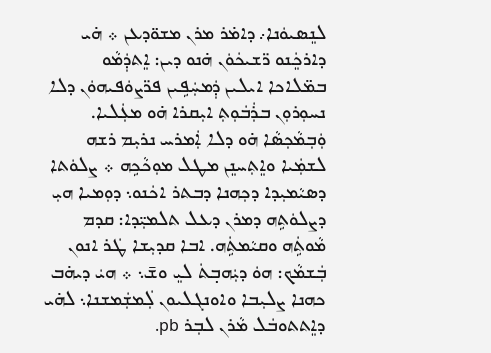ܠܢܸܤܝܘܿܢܐ܇ ܕܐܡ̇ܪ ܡܪܢ ܡܫܘ̈ܕܥܢ ܀ ܗ̇ܝ ܕܐܪܟܸܿܢܘ ܪ̈ܫܝܟܿܘܿܢ ܗ̇ܢܘ ܕܝܢ: ܐܸܬܕܲܡܵܘ ܒܡ̈ܠܐܟܐ ܐܝܠܝܢ ܕܲܡܚܲܦܹܝܢ ܦܪ̈ܨܘܿܦܝܗܘܿܢ ܕܠܐ ܢܚܘܼܪܘܼܢ ܒܪܲܒܿܘܼܬܼ ܐܝܼܩܪܐ ܗ̇ܘ ܡܥܲܠܝܐ. ܘܲܒܼܡܵܟܼܤܵܐ ܗ̇ܘ ܕܠܐ ܐܲܡܪܚ ܢܪܝܼܡ ܪܫܗ ܠܫܡܲܝܐ ܘܐܸܬܼܚܢܸܢ ܡܛܠ ܡܘܼܟܵܟܹܗ ܀ ܨܠܘܿܬܐ ܕܤܝܵܡܝܼܕܐ ܕܟܼܗܢܐ ܕܒܬܪ ܐܟܿܢܘ܆ ܕܘܼܡܝܐ ܗܝܼ ܕܨܠܘܿܬܹܗ ܕܡܪܢ ܕܥܠ ܬܠܡܝܼ̈ܕܐ: ܩܕܡ ܡܵܘܬܹܿܗ ܘܩܝܵܡܬܹܿܗ. ܐܒܐ ܩܕܝܼܫܐ ܛܿܪ ܐܢܘܢ ܒܲܫܡܵܟ: ܗܘܿ ܕܝܲܗܒ̣ܬܿ ܠܝܸ ܘܫ̄܆ ܀ ܗܝܿ ܕܝܗ̇ܒ ܟܗܢܐ ܨܠܝܼܒܐ ܘܐܘܢܓܠܝܘܢ ܠܲܡܫܲܡܫܢܐ܆ ܠܗ̇ܝ ܕܐܸܬܬܘܒܿܠ ܡܵܪܢ ܠܒܼܪ pb.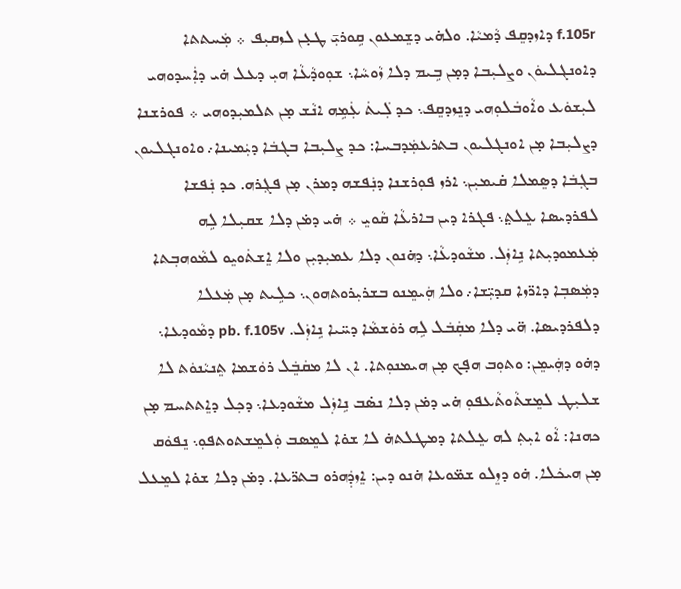f.105r ܕܐܙܕܩܸܦ ܕܵܡܝܵܐ. ܘܠܗ̇ܝ ܕܫܸܡܥܘܢ ܩܹܘܪܝܼ̄ ܛܥ̣ܢ ܠܙܩܝܼܦ ܀ ܡܲܚܬܬܐ ܕܐܘܢܓܠܝܘܿܢ ܘܨܠܝܼܒܐ ܕܡ̣ܢ ܒܹܝܡ ܕܠܐ ܙܵܘܚܵܐ܆ ܫܘܼܘܕܵܥܵܐ ܗܝܼ ܕܥܠ ܗ̇ܝ ܕܐܲܚܕܘܗܝ ܠܝܼܫܘܿܥ ܘܐܵܘܒܿܠܘܼܗܝ ܕܢܸܙܕܩܸܦ܆ ܟܕ ܠܲܝܬܿ ܥܲܡܹܗ ܐܢܵܫ ܡ̣ܢ ܬܠܡܝܼܕܘܗܝ ܀ ܦܘܪܫܢܐ ܕܨܠܝܼܒܐ ܡ̣ܢ ܐܘܢܓܠܝܘܢ ܒܬܪܥܡܲܕܒܚܐ: ܟܕ ܨܠܝܼܒܐ ܒܓܒܿܐ ܕܝܲܡܝܢܐ܇ ܘܐܘܢܓܠܝܘܢ ܒܓܼܒܿܐ ܕܤܸܡܠܐ ܩ̇ܝܡܝܼܢ܆ ܐܪܙ ܦܘܼܪܫܢܐ ܕܢܲܦܫܗ ܕܡܪܢ ܡ̣ܢ ܦܓܼܪܗ. ܟܕ ܢܲܦܫܐ ܠܦܪܕܝܤܐ ܥܸܠܬ̤܆ ܦܓܪܐ ܕܝܢ ܒܐܪܥܵܐ ܩܵܘܝܸ ܀ ܗ̇ܝ ܕܡ̇ܢ ܕܠܐ ܫܩܝܼܠܐ ܠܹܗ ܡܲܥܡܘܕܝܼܬܐ ܢܹܐܙܲܠ. ܡܫܵܘܕܥܵܐ܆ ܕܗ̇ܢܘܢ ܕܠܐ ܥܡܝܼܕܝܼܢ ܘܠܐ ܐܸܫܬܿܘܝܸܘ ܠܡܵܘܗܒܼܬܐ ܕܡܲܤܒܼܐ ܕܐܪ̈ܙܐ ܩܕܝܼ̈ܫܐ܇ ܘܠܐ ܗܲܝܡܸܢܘ ܒܫܪܝܼܪܘܬܗܘܢ܆ ܟܠܹܝܬ ܡ̣ܢ ܡܲܥܠܐ ܕܠܦܪܕܝܤܐ. ܗ̈ܝ ܕܠܐ ܡܩܲܒܿܠ ܠܹܗ ܪܘܿܫܡܵܐ ܕܚ̈ܝܐ ܢܹܐܙܲܠ. pb. f.105v ܕܡܵܘܕܥܐ܆ ܕܗ̇ܘ ܕܗܲܝܡܸܢ: ܘܬܘܼܒ ܗܦ̣ܟ ܡ̣ܢ ܗܝܡܢܘܼܬܐ. ܐܢ ܠܐ ܡܩܿܒܸܿܠ ܪܘܿܫܡܐ ܬܸܢܝܵܢܘܿܬ ܠܐ ܫܠܝܼܛ ܠܡܸܫܬܵܘܬܵܥܦܘܼ ܗ̇ܝ ܕܡ̇ܢ ܕܠܐ ܢܤ̇ܒ ܢܹܐܙܲܠ ܡܫܵܘܕܥܐ܆ ܕܟܼܠ ܕܐܸܬܬܚܡ ܡ̣ܢ ܟܗܢܐ: ܐܵܘ ܐܝܼܬܼ ܠܗ ܥܸܠܬܐ ܕܡܛܠܬܗ̇ ܠܐ ܫܘ̇ܐ ܠܡܸܤܒ ܘܲܠܡܸܫܬܘܬܦܘܼ܆ ܢܸܦܘܿܩ ܡ̣ܢ ܗܝܟܿܠܐ. ܗ̇ܘ ܕܙܸܠܘ ܫܡ̈ܘܥܐ ܗ̇ܢܘ ܕܝܢ: ܐܸܙܕܲܗܪܘ ܒܬܪ̈ܥܐ. ܕܡ̇ܢ ܕܠܐ ܫܘ̇ܐ ܠܡܸܥܠ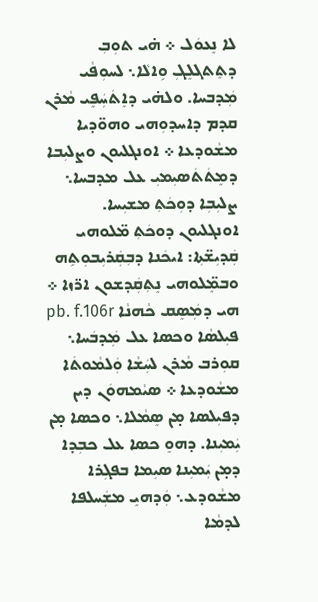ܠܐ ܢܸܥܘܿܠ ܀ ܗ̇ܝ ܬܘܼܒܼ ܕܬܸܬܓܠܸܓܼ ܘܹܐܠܵܐ܆ ܠܚܘܼܦܵܝ ܡܲܕܒܚܐ. ܘܠܗ̇ܝ ܕܐܸܬܿܚܲܦܸܝ ܡܵܪܢ ܩܕܡ ܕܐܚܕܘܼܗܝ ܘܗܘ̈ܕܝܐ ܡܫܵܘܕܥܐ ܀ ܐܘܢܓܠܝܘܢ ܘܨܠܝܼܒܐ ܕܡܸܬܿܬܿܤܝܼܡܝܼ ܥܠ ܡܕܒܚܐ܆ ܨܠܝܼܒܼܐ ܕܘܼܟܿܬܼ ܡܫܝܼܚܐ. ܐܘܢܓܠܝܘܢ ܕܘܟܿܬܼ ܡ̈ܠܘܗܝ ܩܲܕܝܼܫ̈ܬܼܐ: ܐܝܟܿܢܐ ܕܒܼܩܲܪܝܼܒܘܼܬܹܗ ܘܒܡܸ̈ܠܘܗܝ ܢܸܬܼܩܲܕܫܘܢ ܐܪ̈ܙܐ ܀ ܗܝ ܕܡܲܤܸܩ ܟܵܗܢܵܐ pb. f.106r ܦܝܼܠܤܵܐ ܘܟܤܐ ܥܠ ܡܲܕܒܿܚܐ܆ ܩܘܼܪܒ ܡܵܪܢ ܠܚܲܫܵܐ ܘܲܠܡܵܘܬܿܐ ܡܫܵܘܕܥܐ ܀ ܤܝܵܡܗܘܿܢ ܕܝܢ ܕܦܝܼܠܤܐ ܡ̣ܢ ܤܸܡܵܠܐ܆ ܘܟܤܐ ܡ̣ܢ ܝܲܡܝܼܢܐ. ܕܗܘܸ ܟܤܐ ܥܠ ܟܒܼܕܐ ܕܡ̣ܢ ܝܲܡܝܼܢܐ ܤܝܼܡܐ ܒܦܓܼܪܐ ܡܫܵܘܕܥ܆ ܘܲܕܗܝܸ ܡܫܲܚܠܦܐ ܠܕܡܵܐ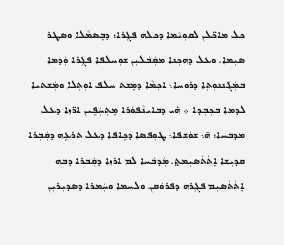ܟܠ ܡܐܟ̈ܠܢ ܠܩܘܼܝܵܡܐ ܕܟܠܗ ܦܓܼܪܐ: ܕܒܸܤܡܵܠܐ ܘܤܛܪ ܤܝܼܡܐ. ܘܥܠ ܕܗܟܼܢܐ ܡܩܲܒܿܠܝܼܢ ܫܘܼܚܠܦܐ ܦܓܼܪܐ ܘܲܕܡܐ ܒܡܲܓܿܢܢܘܼܬܼܐ ܕܪܘܚܐ܆ ܐܟܼܡܵܐ ܕܡܸܫܬ ܚܠܦ ܐܘܼܬܼܠܐ ܘܡܲܫܬܝܐ ܠܕܡܐ ܒܟܼܒܼܕܐ ܀ ܗ̇ܝ ܕܒܐܝܢܵܦܘܿܪܐ ܡܸܬܼܚܲܦܹܝܢ ܐܪ̈ܙܐ ܕܥܠ ܡܕܒܚܐ: ܗ̄܆ ܫܘܿܫܦܐ܆ ܛܘܼܦܤܐ ܕܟܹܐܦܐ ܕܥܠ ܬܪܥܹܗ ܕܩܲܒܼܪܐ ܩܕܝܼܫܐ ܐܸܬܿܬܿܤܝܼܡܬ̤. ܡܲܕܒܿܚܐ ܠܡ ܐܪܙܐ ܕܩܲܒܪܐ ܕܒܗ ܐܸܬܿܬܿܤܝܼܡ ܦܓܼܪܗ ܕܦܪܘܿܩܢ. ܘܠܚܡܐ ܘܚܲܡܪܐ ܕܤܕܝܼܪܝܼܢ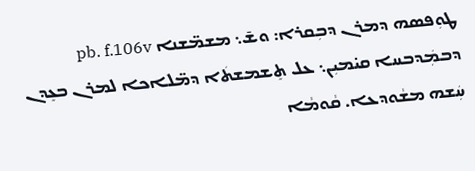ܛܘܼܦܤܗ ܕܡܪܢ ܕܒܼܩܪܐ: ܘܫ̄܆ ܡܫܡ̈ܫܢܐ pb. f.106v ܕܒܡܲܕܒܚܐ ܩܝ̇ܡܝܼܢ܆ ܥܠ ܬܸܫܡܫܬܿܐ ܕܡ̈ܠܐܟܐ ܠܡܪܢ ܒܥܸܕܢ ܚܲܫܗ ܡܫܵܘܕܥܐ. ܩܵܘܡܵܐ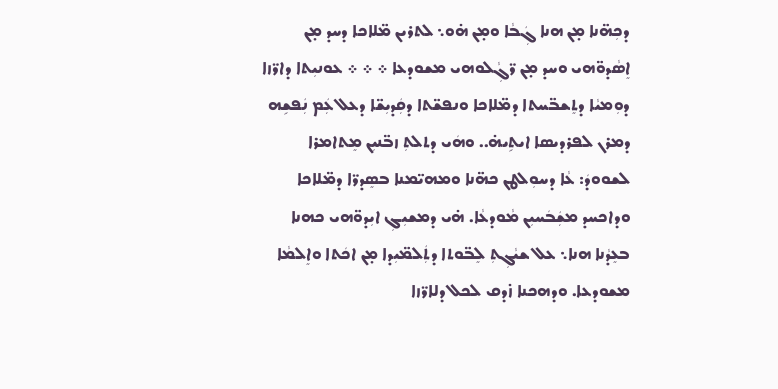ܕܟܼܗ̈ܢܐ ܡ̣ܢ ܗܢܐ ܓܲܒܵܐ ܘܡ̣ܢ ܗ̇ܘ܆ ܠܬܪܝܢ ܡ̈ܠܐܟܐ ܕܚܕ ܡ̣ܢ ܐܸܤܵܕܘ̈ܗܝ ܘܚܕ ܡ̣ܢ ܪ̈ܓܼܵܠܘܗܝ ܡܫܘܕܥܐ ܀ ܀ ܀ ܥܘܢܝܼܬܐ ܕܐܪ̈ܙܐ ܕܘܼܡܝܵܐ ܕܬܸܫܒ̈ܚܬܐ ܕܡ̈ܠܐܟܐ ܘܢܦܫ̈ܬܐ ܕܩܲܕܝܼܫ̈ܐ ܕܥܠ ܥܲܡ ܢܲܦܫܹܗ ܕܡܪܢ ܠܦܪܕܝܤܐ ܐܝܬܹܝܗ̇.. ܘܗܿܝ ܕܬܠܬܼ ܙܒ̈ܢܝܼܢ ܡܸܬܐܡܪܐ ܠܫܘܘܕܿ: ܥܵܐ ܕܚܘܼܠܛܢ ܟܗ̈ܢܐ ܘܡܗܝ̈ܡܢܐ ܒܤܸܕܪ̈ܐ ܕܡ̈ܠܐܟܐ ܘܕܐܟܚܕ ܡܫܲܒܿܚܝܼܢ ܡܵܘܕܥܵܐ. ܗ̇ܝ ܕܡܫܝܼܓܼ ܐܝܼܕܘ̈ܗܝ ܟܗܢܐ ܒܥܸܕܵܢܐ ܗܢܐ܆ ܥܠ ܫܝܵܓܼܬܼ ܠܸܒ̈ܘܬܐ ܕܬܲܠܡ̈ܝܼܕܐ ܡ̣ܢ ܐܟܿܬܐ ܘܐܸܠܡܵܐ ܡܫܘܕܥܐ. ܘܕܗܟܢܐ ܙ̇ܕܩ ܠܟܠ ܕܠܐܪ̈ܙܐ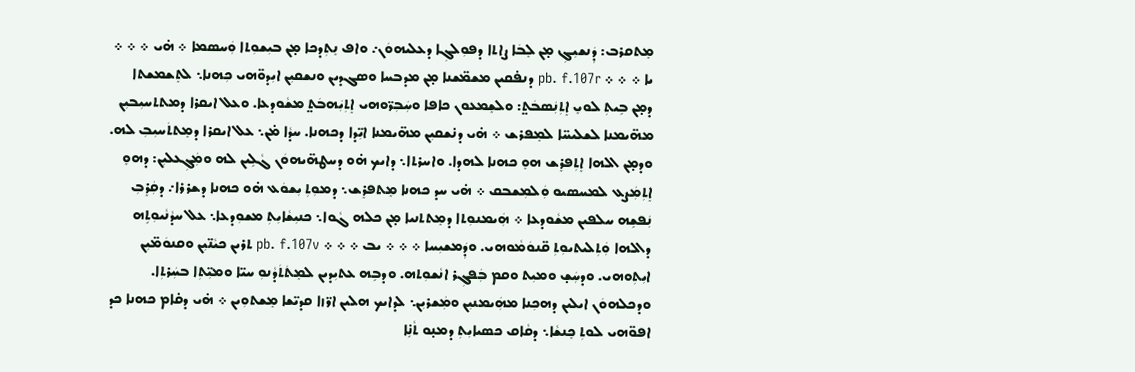ܡܸܬܩܪܒ: ܕܲܢܫܝܼܓܼ ܡ̣ܢ ܠܸܒܿܐ ܨܐܬܐ ܕܦܘܼܠܓܼܐ ܕܥܠܝܗܘܿܢ܇ ܘܐܦ ܢܸܬܼܕܟܐ ܡ̣ܢ ܒܝܼܫܘܼܬܐ ܘܲܚܤܡܐ ܀ ܗ̇ܝ ܀ ܀ ܀ ܝܐ ܀ ܀ ܀ pb. f.107r ܕܢܦ̇ܩܝܢ ܡܫܡ̈ܫܢܐ ܡ̣ܢ ܡܕܒܚܐ ܘܤܓܕܝܢ ܘܢܫܩܝܼܢ ܐܝܼܕܘ̈ܗܝ ܟܼܗܢܐ܆ ܠܬܸܫܡܫܬܐ ܕܡ̣ܢ ܒܹܝܬܼ ܠܘܝܸ ܐܸܬܼܢܲܤܒܿܬ̤: ܘܠܫܸܡܥܘܢ ܟܐܦܐ ܘܚܲܒܼܪ̈ܘܗܝ ܐܸܬܼܝܲܗܒܿܬ̤ ܡܫܵܘܕܥܐ. ܘܥܠ ܐܝܩܪܐ ܕܡܬܬܚܝܼܒܝܼܢ ܡܗ̈ܝܡܢܐ ܠܫܠܝܚ̈ܐ ܠܡܸܦܪܫ ܀ ܗ̇ܝ ܕܢ̇ܫܩܝܼܢ ܡܗ̈ܝܡܢܐ ܐܝܼ̈ܕܐ ܕܟܗܢܐ. ܚܕܵܐ ܡ̇ܢ܆ ܥܠ ܐܝܩܪܐ ܕܡܸܬܬܿܚܝܼܒܼ ܠܗ. ܘܕܡ̣ܢ ܐܠܗܐ ܐܸܬܼܦܪܸܫ ܗܘܸ ܟܗܢܐ ܠܗܕܐ. ܘܐܚܪܬܐ܆ ܕܐܝܟ ܗ̇ܘ ܕܚܛܗ̈ܝܗܘܿܢ ܓܵܠܹܝܢ ܠܗ ܘܡܲܓܼܥܠܝܼܢ: ܕܗܘܸ ܐܸܬܼܡܲܨܥ ܠܡܚܤܝܘ ܘܲܠܡܼܫܒܩ ܀ ܗ̇ܝ ܚܕ ܟܗܢܐ ܡܸܬܦܪܸܫ܆ ܕܡܘܼܬܼ ܝܼܫܘܿܥ ܗ̇ܘ ܟܗܢܐ ܕܫܪܪܐ܇ ܕܩܲܪܸܒܼ ܢܲܦܫܹܗ ܚܠܦܝܢ ܡܫܵܘܕܥܐ ܀ ܗܲܝܡܢܘܼܬܐ ܕܡܸܬܬܢܝܐ ܡ̣ܢ ܟܠܗ ܓܵܘܐ܆ ܟܢܝܼܫܵܐܝܼܬܼ ܡܫܘܼܕܥܐ܆ ܥܠ ܚܕܵܢܵܝܘܼܬܹܗ ܕܐܠܗܐ ܘܲܬܼܠܝܬܝܘܼܬܼ ܩ̈ܢܘܿܡܵܘܗܝ. ܘܕܲܡܫܝܼܚܐ ܀ ܀ ܀ ܝܒ ܀ ܀ ܀ pb. f.107v ܬܪܝܢ ܟܝܵܢ̈ܝܼܢ ܘܩܢܘܿܡ̈ܝܼܢ ܐܝܼܬܼܘܗܝ. ܘܕܚܲܫ̣ ܘܡܝܼܬ ܘܩܡ ܒܲܦܓܼܪ ܐܢܵܫܘܼܬܗ. ܘܕܒܹܗ ܥܬܝܼܕܝܢ ܠܡܸܬܿܬܿܕܵܢܘܼ ܚܝ̈ܐ ܘܡܝܼ̈ܬܼܐ ܒܚܲܪܬܼܐ. ܘܕܟܠܗܘܿܢ ܐܝܠܝܢ ܕܗܟܼܢܐ ܡܗܲܝܡܢܝܼܢ ܘܡܲܫܪܝܼܢ܆ ܠܕܐܝܟ ܗܠܝܢ ܐܪ̈ܙܐ ܩܕܝ̈ܫܐ ܡܸܫܬܘܼܝܢ ܀ ܗ̇ܝ ܕܩ̇ܐܡ ܟܗܢܐ ܟܕ ܐܦܘ̈ܗܝ ܠܘܬܼ ܟܸܢܫܵܐ܆ ܕܩܵܐܩ ܟܤܝܐܝܼܬܼ ܕܡܢ̣ܘ ܬܵܢܹ̇ܐ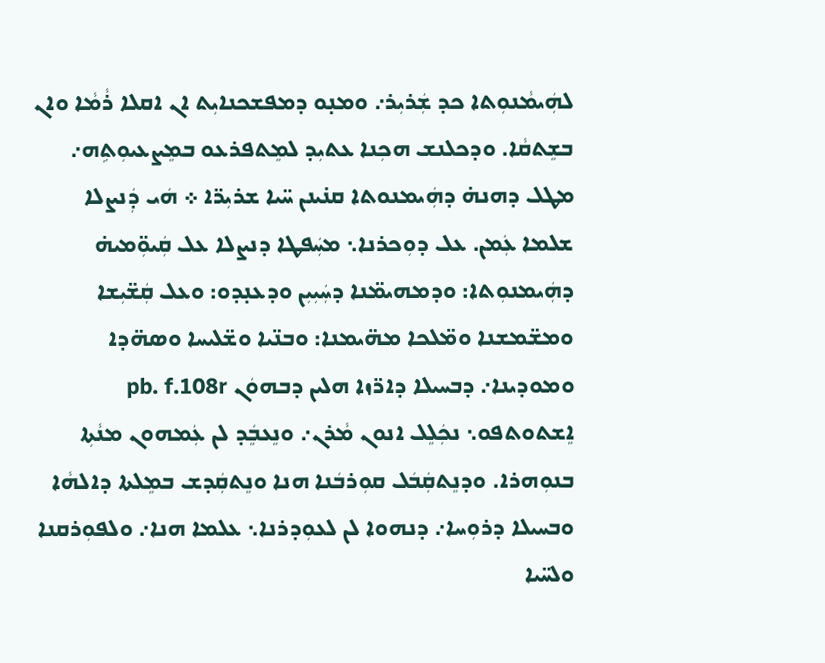ܠܗܲܝܡܵܢܘܼܬܐ ܟܕ ܫܲܪܝܼܪ܇ ܘܡܢ̣ܘ ܕܡܦܫܟܢܐܝܼܬ ܐܢ ܐܩܠܐ ܪܵܡܵܐ ܘܐܢ ܒܫܸܬܩܵܐ. ܘܕܟܠܢܫ ܗܟܼܢܐ ܥܬܝܼܕ ܠܡܸܬܦܪܥܘ ܒܡܸܨܥܝܘܼܬܹܗ܇ ܡܛܠ ܕܗܢܗ̇ ܕܗܲܝܡܢܘܬܐ ܩܢ̇ܝܢܢ ܚ̈ܝܐ ܫܪܝܼܪ̈ܐ ܀ ܗܿܝ ܕܲܢܨܠܐ ܫܠܡܐ ܥܲܡܢ. ܥܠ ܕܘܼܟܪܢܐ܆ ܡܚܲܦܛܐ ܕܢܨܠܐ ܥܠ ܩܲܝܘܼ̈ܡܝܗ̇ ܕܗܲܝܡܢܘܼܬܐ: ܘܕܡܗܝܡ̈ܢܐ ܕܚܲܝܼܝܼܢ ܘܕܥܢ̣ܕܘ: ܘܥܠ ܩܲܫ̈ܝܼܫܐ ܘܡܫ̈ܡܫܢܐ ܘܡ̈ܠܟܐ ܡܗ̈ܝܡܢܐ: ܘܒܢ̈ܝܐ ܘܫ̈ܠܝܚܐ ܘܤܗ̈ܕܐ ܘܡܘܕܝܢܐ܇ ܕܒܚܝܠܐ ܕܐܪ̈ܙܐ ܗܠܝܢ ܕܒܗܘܿܢ pb. f.108r ܐܸܫܬܘܬܦܘ܆ ܢܟܲܠܸܠ ܐܢܘܢ ܡܵܪܢ܇ ܘܢܸܥܒܸܿܕ ܠܢ ܥܲܡܗܘܢ ܡܢܵܬܼܐ ܒܢܘܼܗܪܐ. ܘܕܢܸܬܩܲܒܿܠ ܩܘܼܪܒܿܢܐ ܗܢܐ ܘܢܸܬܩܲܕܫ ܒܡܸܠܬܐ ܕܐܠܗܵܐ ܘܒܚܝܠܐ ܕܪܘܼܚܐ܇ ܕܢܗܘܐ ܠܢ ܠܥܘܼܕܪܢܐ܆ ܥܠܡܐ ܗܢܐ܇ ܘܠܦܘܼܪܩܢܐ ܘܠܚ̈ܝܐ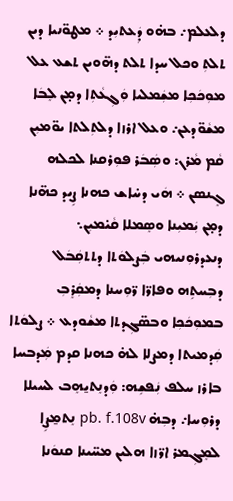ܕܠܥܠܡ܇ ܒܗ̇ܘ ܕܲܥܬܝܼܕ ܀ ܡܛܘ̈ܢܝܐ ܕܝܢ ܬܠܬܼ ܘܟܠ ܚܕܐ ܬܠܬ ܕܗ̈ܘܝܢ ܬܫܥ ܥܠ ܡܘܼܟܿܟܼܐ ܡܫܲܡܠܝܐ ܘܲܓܼܥܵܬܼܐ ܕܡ̣ܢ ܠܸܒܿܐ ܡܫܵܘ̈ܕܥܢ܇ ܘܥܠ ܐܪܙܐ ܕܠܬܼܠܬܐ ܝܘ̈ܡܝܼܢ ܩܵܡ ܡܵܪܢ: ܘܤܲܒܿܪ ܦܘܼܪܩܢܐ ܠܟܠܗ ܓܸܢܤܢ ܀ ܗܿܝ ܕܚ̇ܐܫ ܟܗܢܐ ܨܹܝܕ ܟܗ̈ܢܐ ܕܡ̣ܢ ܝܲܡܝܼܢܐ ܘܤܸܡܠܐ ܩܵܝ̇ܡܝܼܢ܆ ܕܢܥܕܪܘܼܢܝܗܝ ܒܲܨܠܘܿܬܐ ܕܬܬܩܲܒܿܠ ܕܒܼܚܬܹܗ ܘܦܐܪ̈ܐ ܪ̈ܘܼܚܢܐ ܕܡܩܲܪܸܒܼ ܒܡܘܼܟܿܟܼܐ ܘܒܤ̈ܓܼܕܬܐ ܡܫܵܘܕܥ ܀ ܨܠܘܿܬܐ ܩܲܕܡܝܬܐ ܕܡܨܠܐ ܠܗ̇ ܟܗܢܐ ܩܕܡ ܡܲܕܒܚܐ ܒܐܪܙ ܚܠܦ ܢܲܦܫܹܗ: ܘܲܕܢܸܬܝ̱ܗܸܒ ܠܚܝܠܐ ܕܪܘܼܚܐ܇ ܕܒܼܗ̇ pb. f.108v ܢܸܬܡ̱ܨܹܐ ܠܡܸܓܼܡܪ ܐܪ̈ܙܐ ܗܠܝܢ ܡܚ̈ܝܢܐ ܩܢܘܿܢܐ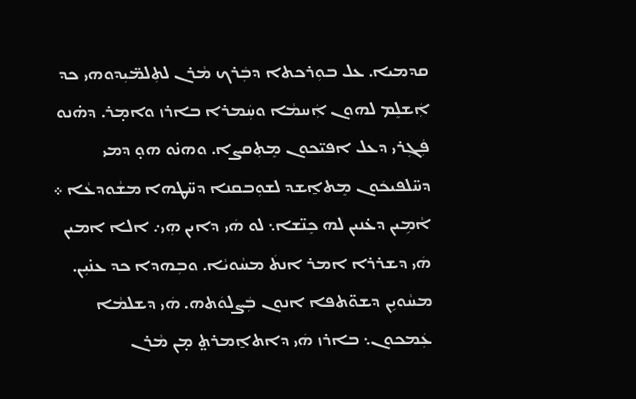ܩܕܡܝܐ. ܥܠ ܒܘܼܪܟܬܐ ܕܒܲܪܟ ܡܵܪܢ ܠܬܼܠܡ̈ܝܼܕܘܗܝ ܟܕ ܐܲܫܠܸܡ ܠܗܘܢ ܐܲܚܡܵܐ ܘܚܲܡܪܐ ܒܐܪܙ ܘܐܡ̣ܪ. ܕܗ̇ܢܘ ܦܲܓܼܪܝ ܕܥܠ ܐܦܝ̈ܟܘܢ ܡܸܬܼܩܨܐ. ܘܗܢ̇ܘ ܗܘ̣ ܕܡܝ ܕܚ̈ܠܦܝܟܿܘܢ ܡܸܬܐ̱ܫܕ ܠܫܘܼܒܩܢܐ ܕܚ̈ܛܗܐ ܡܫܵܘܕܥܵܐ ܀ ܐܵܡܹܝܢ ܕܥ̇ܢܝܢ ܠܗ ܟܸܢ̈ܫܐ܆ ܠܘ ܗܿܝ ܕܐܝܢ ܗܼܝ܇ ܐܠܐ ܐܡܝܢ ܗܿܝ ܕܫܪܪܐ ܐܡܪ ܐܢܬܿ ܡܚܵܘܝܵܐ. ܘܒܼܗܕܐ ܟܕ ܥܢ̇ܝܼܢ. ܡܚܵܘܝܹܢ ܕܫܘ̈ܬܦܐ ܐܢܘܢ ܒܲܨܠܘܿܬܗ. ܗܿܝ ܕܫܠܡܵܐ ܥܲܡܟܘܢ܆ ܒܐܪܙ ܗܿܝ ܕܐܬܐ̱ܡܪܬ̤ ܡ̣ܢ ܡܵܪܢ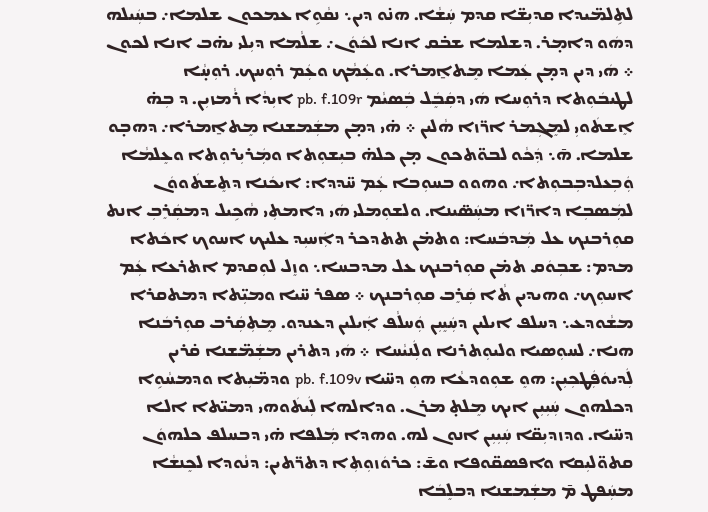ܠܬܹܠܡ̈ܝܕܐ ܩܕܝܼܫ̈ܐ ܩܕܡ ܚܲܫܵܐ. ܗܢ̇ܘ ܕܝܢ܆ ܢܩܵܘܹܐ ܥܡܟܘܢ ܫܠܡܐ܇ ܒܚܲܝܠܗ ܕܗܿܘ ܕܐܡ̣ܪ. ܕܫܠܡܐ ܫܒ̇ܩ ܐܢܐ ܠܟܿܘܿܢ܇ ܫܠܵܡܐ ܕܝܼܠܝ ܝܗ̇ܒ ܐܢܐ ܠܟܘܢ ܀ ܗܿܝ ܕܝܢ ܕܡ̣ܢ ܥܲܡܐ ܡܸܬܐ̱ܡܪܐ. ܘܥܲܡܵܟ ܘܥܲܡ ܪܘܼܚܟ. ܪܘܼܚ̣ܵܐ ܠܛܝܒܿܘܼܬܐ ܕܪܘܼܚܐ ܗܿܝ ܕܩܲܒܸܿܠ ܒܲܤܝܵܡ pb. f.109r ܐܝܼܕܵܐ ܪܵܡܙܝܼܢ. ܕ ܒܼܗ̇ ܐܸܫܬܿܘܝܼ ܠܡܸܓܼܡܪ ܐܪ̈ܙܐ ܗܵܠܝܢ ܀ ܗ̇ܝ ܕܡ̣ܢ ܡܫܲܡܫܢܐ ܡܸܬܐ̱ܡܪܐ܇ ܕܗܒ̣ܘ ܫܠܡܐ. ܗ̄܆ ܕܲܟܵܘ ܠܒܘ̈ܬܟܘܢ ܡ̣ܢ ܟܠܗ̇ ܒܝܼܫܘܼܬܐ ܘܡܲܪܝܼܪܘܼܬܐ ܘܥܸܠܡܵܐ ܘܲܒܼܥܠܕܒܼܒܘܼܬܐ܇ ܘܗܘܘ ܒܚܘܼܒܐ ܥܲܡ ܚ̈ܕܕܐ: ܐܝܟܿܢܐ ܕܬܸܫܬܿܘܘܿܢ ܠܡܲܤܒܼܐ ܕܐܪ̈ܙܐ ܡܚܲܤ̈ܝܢܐ. ܘܠܫܘܼܡܠܝ ܗܿܝ ܕܐܡܬܼܝ ܗܵܟܹܝܠ ܕܡܩܲܪܸܒܼ ܐܢܬ ܩܘܼܪܒܢܟ ܥܠ ܡܲܕܒܿܚܐ: ܘܬܡ̇ܢ ܬܬܕܟܪ ܕܐܲܚܝܼܕ ܥܠܝܟ ܐܚܘܟ ܐܟܿܬܐ ܡܕܡ: ܫܒܼܘܿܩ ܬܡ̇ܢ ܩܘܼܪܒܢܟ ܥܠ ܡܕܒܚܐ܆ ܘܙܸܠ ܠܘܼܩܕܡ ܐܬܪܥܐ ܥܲܡ ܐܚܘܼܟ܇ ܘܗܝܕܝܢ ܬܵܐ ܩܲܪܸܒ ܩܘܼܪܒܢܟ ܀ ܤܦܪ ܚ̈ܝܐ ܘܡܝܼ̈ܬܐ ܕܡܬܩܪܐ ܡܫܵܘܕܥ܆ ܕܚܠܦ ܐܝܠܝܢ ܕܚܲܝܸܝܼܢ ܘܲܚܠܵܦ ܐܲܝܠܝܢ ܕܥܢܕܘ. ܡܸܬܼܩܲܪܒ ܩܘܼܪܒܿܢܐ ܗܢܐ܇ ܠܚܘܼܤܝܐ ܘܠܝܘܼܬܪܢܐ ܘܠܲܢܝܵܚܐ ܀ ܗܿܝ ܕܬܪܝܢ ܡܫܲܡ̈ܫܢܐ ܩ̇ܪܝܢ ܠܲܕܝܘܿܦܲܛܟܼܝܼܢ: ܗܘܸ ܫܘܼܘܕܥܵܐ ܗܘܼ ܕܚ̈ܝܐ pb. f.109v ܘܕܡ̈ܝܼܬܐ ܘܕܡܚܵܘܹܐ ܕܟܠܗܘܢ ܚܲܝܼܝܼܢ ܐܝܟ ܡܸܠܬ̣ ܡܪܢ. ܘܕܐܠܗܐ ܠܲܝܬܿܘܗܝ ܕܡܝ̈ܬܐ ܐܠܐ ܕܚ̈ܝܐ. ܘܕܙܕܝܼܩ̈ܐ ܚܲܝܼܝܼܢ ܐܢܘܢ ܠܗ. ܘܗܕܐ ܡܲܠܦܐ ܗ̇ܝ ܕܒܚܠܦ ܟܠܗܘܿܢ ܩܬܘ̈ܠܝܼܩܐ ܘܐܦܤܩ̈ܘܦܐ ܘܫ̄: ܟܪܘܿܙܘܼܬܼܐ ܕܬܪ̈ܬܝܢ: ܕܢܵܘܕܐ ܠܟܸܢܫܵܐ ܡܚܲܦܛ ܡ̄ ܡܫܲܡܫܢܐ ܕܒܠܸܒܿܐ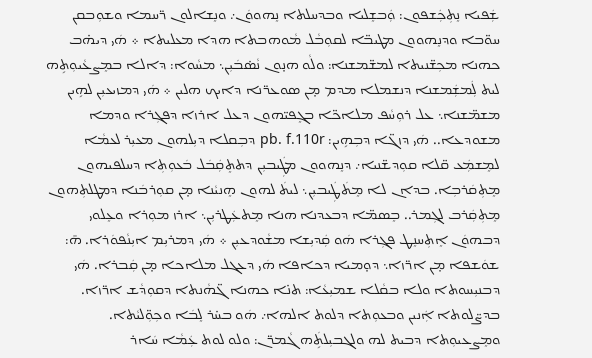ܫܲܦܝܐ ܢܸܬܼܟܲܫܦܘܢ: ܘܲܒܫܸܠܝܐ ܘܒܕܚܠܬܐ ܢܸܗܘܘܿܢ܇ ܘܢܸܫܐܠܘܢ ܪ̈ܚܡܐ ܘܫܘܼܒܩܢ ܚܘ̈ܒܐ ܘܕܢܸܗܘܘܢ ܡܛܝܒ̈ܐ ܠܩܘܼܒܵܠ ܡܵܘܗܒܬܐ ܗܕܐ ܡܥܠܝܬܐ ܀ ܗܿܝ ܕܝܗ̇ܒ ܟܗܢܐ ܡܟܼܫ̈ܢܝܬܐ ܠܡܫ̈ܡܫܢܐ: ܘܠܵܘ ܗܢ̣ܘܢ ܢܵܤ̇ܒܿܝܼܢ܆ ܡܚܵܘܐ: ܕܐܠܐ ܒܡܸܨܥܵܝܘܼܬܹܗ ܠܝܬ ܠܲܡܫܲܡܫܢܐ ܕܢܫܡܠܐ ܡܕܡ ܡ̣ܢ ܤܘܥܪ̈ܢܐ ܕܐܝܟ ܗܠܝܢ ܀ ܗܿܝ ܕܡܙܝܥܝܼܢ ܠܗܹܝܢ ܡܫܡ̈ܫܢܐ܆ ܥܠ ܪܘܼܚܵܦ ܡܠܐܟ̈ܐ ܒܓܸܦܝ̈ܗܘܢ ܕܥܠ ܐܪܙܐ ܕܦܓܼܪܐ ܘܕܡܐ ܡܫܘܕܥܐ.. ܗܿܝ ܕܙܓ̈ܐ ܕܒܼܗܹܝܢ: pb. f.110r ܕܒܼܩܠܐ ܕܝܼܠܗܘܢ ܡܥܝܼܪ ܠܥܡܵܐ ܠܡܸܫܡܲܥ ܩ̈ܠܐ ܩܘܼܕܫ̈ܢܝܐ܇ ܕܢܸܗܘܘܢ ܡܛܲܝܒܝܼܢ ܕܬܬܸܩܲܒܿܠ ܒܿܥܘܼܬܼܐ ܕܚܠܦܝܗܘܢ ܡܸܬܼܩܿܪܒܼܐ. ܒܕܐܢ ܠܐ ܡܸܬܿܛܲܝܒܝܼܢ܆ ܠܝܬܿ ܠܗܘܢ ܗܸܢܝܵܢܐ ܡ̣ܢ ܩܘܼܪܒܿܢܐ ܕܡܛܠܬܼܗܘܢ ܡܸܬܼܩܲܪܒ ܠܓܼܡܪ.. ܒܸܤܡ̈ܐ ܕܒܥܕܢܐ ܗܢܐ ܡܸܬܥܲܛܪܝܼܢ܆ ܐܪܙ ܡܘܼܪܐ ܘܥܸܠܘܝ ܕܒܗܘܿܢ ܐܸܬܼܚܢܸܛ ܦܓܼܪܐ ܗܿܘ ܩܲܕܝܼܫܐ ܡܫܵܘܕܥܝܼܢ ܀ ܗܿܝ ܕܡܪܝܼܡ ܐܝܼܢܵܦܘܿܪܐ. ܗ̄: ܫܘܿܫܦܐ ܡ̣ܢ ܐܪ̈ܙܐ܆ ܕܘ̣ܡܝܐ ܕܟܐܦܐ ܗܿܝ ܕܥܓܠ ܡܠܐܟܐ ܡ̣ܢ ܩܲܒܪܐ. ܗܿܝ ܕܒܢܝܼܚܘܬܐ ܘܠܐ ܒܩܵܠܐ ܫܡܝܼܥܵܐ: ܬܢ̇ܐ ܟܗܢܐ ܓ̈ܗܵܢܬܐ ܕܩܘܼܕܵܫ ܐܪ̈ܙܐ. ܒܕܨ̈ܠܘܬܐ ܐܲܢܝܢ ܘܒܥܘܼܬܐ ܕܠܘܬ ܐܠܗܐ܇ ܗܿܘ ܒܚ̇ܪ ܠܸܒܿܐ ܘܟܼܘܼ̈ܠܝܵܬܐ. ܘܡܸܨܥܝܘܼܬܐ ܕܒܝܬ ܠܗ ܘܠܓܒܝܼܠܬܹܿܗ ܓܵܡܪ̈ܢ: ܘܠܘ ܠܘܬ ܥܲܡܵܐ ܚܿܐܪ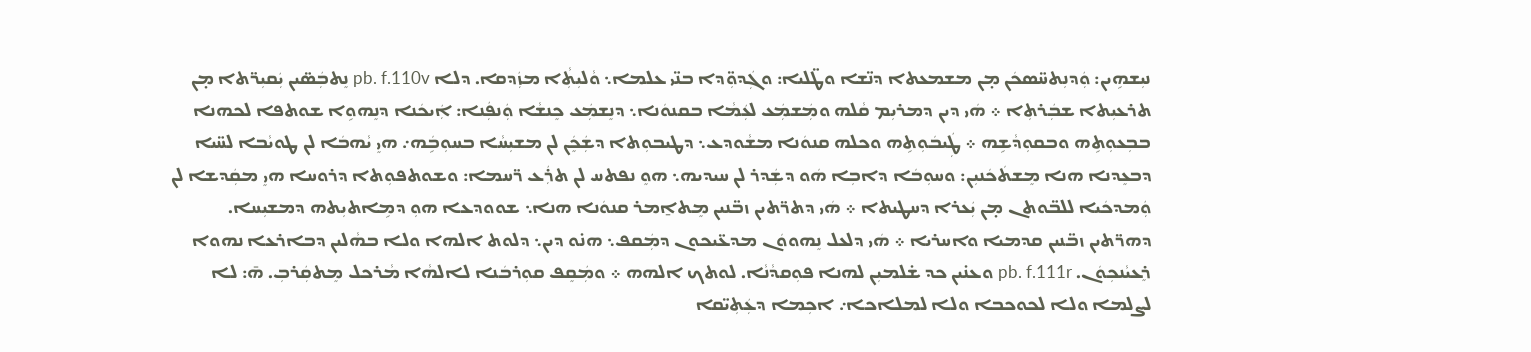ܢܝܼܫܗܹܝܢ: ܘܲܕܢܼܬܚ̈ܤܟܿܢ ܡ̣ܢ ܡܫܡܥܬܐ ܕܢ̈ܫܐ ܘܛ̈ܠܝܐ: ܘܓܲܕܘܼ̈ܕܐ ܒܢ̈ܝ ܥܠܡܐ܆ ܘܵܠܝܼܬܼܵܐ ܡܙܲܕܩܐ. ܕܠܐ pb. f.110v ܢܸܬܒܲܤ̈ܝܢ ܝܲܩܝܼܪ̈ܬܐ ܡ̣ܢ ܬܪܥܝܼܬܐ ܫܒܲܪܬܼܐ ܀ ܗܿܝ ܕܝܢ ܕܡܪܝܼܡ ܩܵܠܗ ܘܡܲܫܡܲܥ ܠܥܲܡܵܐ ܒܩܢܘܿܢܐ܆ ܕܢܸܫܡܲܥ ܟܸܢܫܵܐ ܘܲܢܦܲܢܐ: ܐܲܝܟܿܢܐ ܕܢܸܗܘܹܐ ܫܘܬܦܐ ܠܟܗܢܐ ܒܒܼܥܘܼܬܹܗ ܘܒܩܘܼܕܵܫܹܗ ܀ ܛܲܝܒܿܘܼܬܹܗ ܘܟܠܗ ܩܢܘܿܢܐ ܡܫܵܘܕܥ܆ ܕܛܝܒܘܼܬܐ ܕܫܲܟܸܿܢ ܠܢ ܡܫܝܼܚܵܐ ܒܚܘܼܒܹܿܗ܇ ܗܝܸ ܝܵܗܒܿܐ ܠܢ ܛܘܝܵܒܐ ܠܚ̈ܝܐ ܕܒܥܸܕܢܐ ܗܢܐ ܡܸܫܬܿܟܿܢܝܼܢ: ܘܚܘܼܒܿܐ ܕܐܒܼܐ ܗܿܘ ܕܫܲܕܪ ܠܢ ܚܝܕܝܗ܆ ܗܘܸ ܢܦܬܚ ܠܢ ܬܪܲܥ ܪ̈ܚܡܐ: ܘܫܘܬܦܘܼܬܐ ܕܪܘܚܐ ܗܝܸ ܡܩܲܕܫܐ ܠܢ ܘܲܡܕܟܿܝܐ ܠܠܒ̈ܘܬܢ ܡ̣ܢ ܝܲܥܪܐ ܕܚܛܝܬܐ ܀ ܗܿܝ ܕܬܪ̈ܬܝܢ ܙܒ̈ܢܝܢ ܡܸܬܐ̱ܡܪ ܩܢܘܿܢܐ ܗܢܐ܆ ܫܘܘܕܥܐ ܗܘܼ ܕܡܹܐܬܝܼܬܗ ܕܡܫܝܼܚܐ. ܕܗܪ̈ܬܝܢ ܙܒ̈ܢܝܢ ܩܕܡܝܐ ܘܐܚܪܝܐ ܀ ܗܿܝ ܕܠܥܠ ܢܸܗܘܘܿܢ ܡܕܥ̈ܝܟܘܢ ܕܡܲܩܦ܆ ܗܢ̇ܘ ܕܝܢ܆ ܕܠܘܬ ܐܠܗܐ ܘܠܐ ܒܗܵܠܝܢ ܕܒܐܪܥܐ ܢܗܘܐ ܪܸܥܝܵܢܟܼܘܿܢ. pb. f.111r ܘܥܢ̇ܝܢ ܟܕ ܫ̇ܠܡܝܼܢ ܠܗܢܐ ܦܘܼܩܕܵܢܵܐ. ܠܘܬܟ ܐܠܗܗ ܀ ܘܡܲܩܸܦ ܩܘܼܪܒܿܢܐ ܠܐܠܗܵܐ ܡܵܪܟܠ ܡܸܬܩܲܪܒܼ. ܗ̄: ܠܐ ܠܨܠܡܐ ܘܠܐ ܠܟܘܟܒܐ ܘܠܐ ܠܡܠܐܟܐ܇ ܐܟܼܡܐ ܕܥܲܬܼܝ̈ܩܐ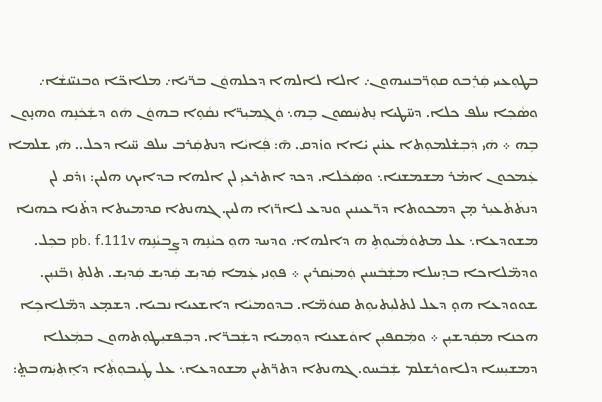ܒܛܘܼܥܝܝ ܩܲܪܸܒܘ ܩܘܼܪ̈ܒܢܝܗܘܢ܇ ܐܠܐ ܠܐܠܗܐ ܕܟܠܗܘܿܢ ܒܪ̈ܝܐ܇ ܡܠܐܟ̈ܐ ܘܒܢܝ̈ܢܫܵܐ܇ ܘܤܵܟܼܐ ܚܠܦ ܟܠܐ. ܕܚ̈ܛܝܐ ܢܸܬܚܲܤܘܢ ܒܹܗ܆ ܘܲܓܼܡܝܼܪ̈ܐ ܢܩܵܘܹܐ ܒܗܘܿܢ ܗܿܘ ܕܫܲܟܿܢܹܗ ܘܗܢ̣ܘܢ ܒܹܗ ܀ ܗܿܝ ܕܲܒܼܫ̇ܠܡܘܼܬܐ ܥܢ̇ܝܢ ܝ̇ܐܐ ܘܙ̇ܕܩ. ܗ̄: ܦܲܐܝܵܐ ܕܢܬܩܲܪܒ ܚܠܦ ܚ̈ܝܐ ܕܟܠ.. ܗܿܝ ܫܠܡܐ ܥܲܡܟܘܢ ܐܡ̇ܪ ܡܫܡܫܢܐ܆ ܘܤܲܟܿܠܐ. ܕܟܕ ܐܬܪܥܝܼ ܠܢ ܐܠܗܐ ܒܕܐܝܟ ܗܠܝܢ: ܙܕ̇ܩ ܠܢ ܕܢܬܿܬܿܥܝܼܪ ܡ̣ܢ ܕܡܟܘܬܐ ܕܪ̈ܥܝܢܝܢ ܘܢܕܥ ܠܐܪ̈ܙܐ ܗܠܝܢ. ܓܗܢܬܐ ܩܕܡܝܬܐ ܕܬ̇ܢܐ ܟܗܢܐ ܡܫܘܕܥܐ܆ ܥܠ ܡܬܘܿܡܵܝܘܼܬܹ ܗ ܕܐܠܗܐ܇ ܘܕܚܕ ܗܘܼ ܟܝܵܢܹܗ ܕܨܸܒܝܵܢܹܗ pb. f.111v ܒܟܼܠ. ܘܕܡ̈ܠܐܟܐ ܒܕܸܚܠܐ ܡܫܲܒܿܚܝܢ ܘܲܡܝܲܩܪܝܢ ܀ ܦܘܼܢܝ ܥܲܡܐ ܩܲܕܝܼܫ ܩܲܕܝܼܫ ܩܲܕܝܼܫ. ܬܠܬܼ ܙܒ̈ܢܝܼܢ. ܫܘܘܕܥܐ ܗܘ̣ ܕܥܠ ܠܬܠܝܼܬܝܘܼܬ ܩܢܘܿܡ̈ܐ. ܒܕܘܡܝܵܐ ܕܐܫܥܝܐ ܢܒܝܐ. ܕܫܡ̣ܥ ܕܡ̈ܠܐܟܹܐ ܗܟܢܐ ܡܩܲܕܫܝܼܢ ܀ ܘܡܲܩܦܝܼܢ ܐܘܿܫܥܢܐ ܕܘܼܡܝܐ ܕܫܲܒܪ̈ܐ. ܕܒܼܦܫܝܼܛܘܼܬܗܘܢ ܒܡܲܥܠܐ ܕܡܫܝܼܚܐ ܕܠܐܘܪܫܠܡ ܫܲܒܿܚܘ. ܓܗܢܬܐ ܕܬܪ̈ܬܝܢ ܡܫܘܕܥܐ܆ ܥܠ ܛܲܝܒܘܼܬܼܵܐ ܕܐܸܬܼܝܲܗܒܬ̤: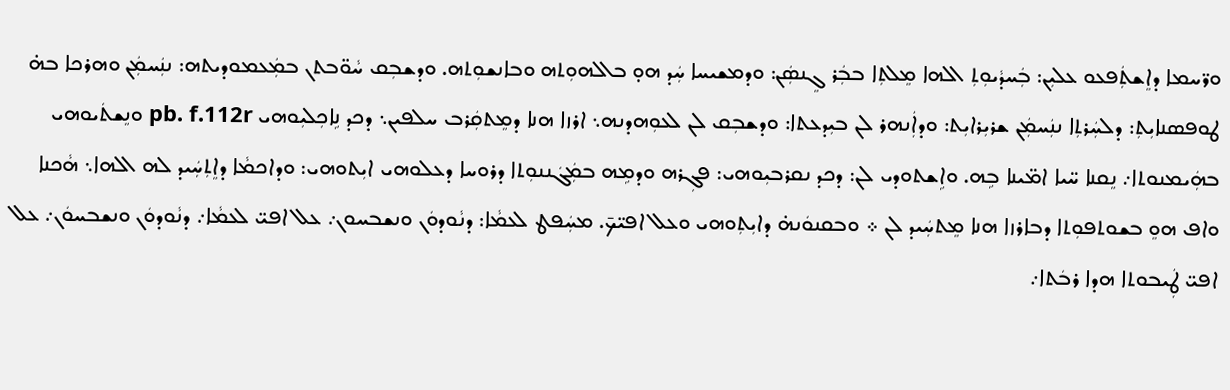ܘܪ̈ܚܡܐ ܕܐܸܫܬܲܦܥܘ ܥܠܝܼܢ: ܒܲܚܕܵܝܘܼܬܼ ܐܠܗܐ ܡܸܠܬܼܐ ܒܒܲܪ ܓܸܢܤܲܢ: ܘܕܡܫܝܚܐ ܚܲܕ ܗܘ̣ ܒܐܠܗܘܼܬܗ ܘܒܐܢܫܘܼܬܗ. ܘܕܫܒܼܩ ܚܵܘ̈ܒܬܢ ܒܡܲܥܡܘܕܝܬܗ: ܢܢܲܚܡܲܢ ܘܗܪܟܐ ܒܗ̇ ܛܘܦܤܢܐܝܼܬܼ: ܕܠܚܲܪܬܼܐ ܢܢܲܚܡܲܢ ܫܪܝܼܪܐܝܼܬ: ܘܕܐܲܢܗܪ ܠܢ ܒܝܼܕܥܬܐ: ܘܕܫܒܼܩ ܠܢ ܠܥܘܼܗܕܢܗ܆ ܐܪܙܐ ܗܢܐ ܕܡܸܬܩܲܪܒ ܚܠܦܝܢ܆ ܕܟܕ ܢܹܐܟܼܠܝܼܘܗܝ pb. f.112r ܘܢܸܫܬܿܝܘܗܝ ܒܗܲܝܡܢܘܬܐ܇ ܢܸܩܢܐ ܚ̈ܝܐ ܐܡ̈ܝܢܐ ܒܹܗ. ܘܐܹܫܬܘܕܝ ܠܢ: ܕܟܕ ܢܩܪܒܝܼܘܗܝ: ܦܓܼܪܗ ܘܕܡܹܗ ܒܡܲܓܿܢܢܘܼܬܐ ܕܪܘܚܐ ܕܥܠܘܗܝ ܐܝܼܬܘܗܝ: ܘܕܐܟܡܵܐ ܕܐܸܬܼܚܲܝܕ ܠܗ ܐܠܗܐ܆ ܗܵܟܢܐ ܘܐܦ ܗܘܸ ܒܫܘܬܦܘܼܬܐ ܕܒܐܪܙܐ ܗܢܐ ܡܸܬܚܲܝܕ ܠܢ ܀ ܘܒܩܢܘܿܢܗ̇ ܕܐܝܼܬܼܘܗܝ ܘܥܠ ܐܦܝ̈ܟ̄. ܡܚܲܦܛ ܠܥܡܵܐ: ܕܢܵܘܕܘܿܢ ܘܢܫܒܚܘܢ܇ ܥܠ ܐܦܝ̈ ܠܥܡܵܐ܇ ܕܢܵܘܕܘܿܢ ܘܢܫܒܚܘܿܢ܇ ܥܠ ܐܦܝ̈ ܛܲܝܒܘܬܐ ܗܕܐ ܪܒܿܬܐ܇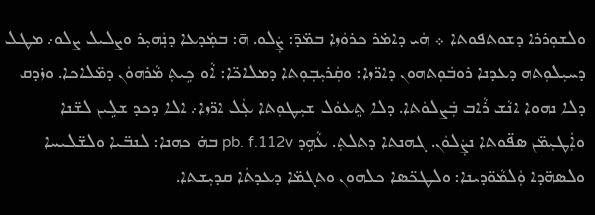ܘܠܫܘܼܪܪܐ ܕܫܘܬܦܘܬܐ ܀ ܗܿܝ ܕܐܡ̇ܪ ܟܪܘܿܙܐ ܒܡ̈ܕ̄: ܨܲܠܘ. ܗ̄: ܒܡܲܕܥܐ ܕܢܲܗܝܼܪ ܘܨܠܝܠ ܨܠܘ܇ ܡܛܠ ܕܚܝܼܠܘܼܬܗ ܕܥܕܢܐ ܪܘܒܿܘܼܬܗܘܢ ܕܐܪ̈ܙܐ: ܘܩܲܪܝܼܒܼܘܼܬܐ ܕܡܠܐܟ̈ܐ: ܐܵܘ ܟܹܝܬܼ ܡܵܪܗܘܿܢ ܕܡ̈ܠܐܟܐ. ܘܙ̇ܕܩ ܕܠܐ ܢܗܘܐ ܐܢܵܫ ܪܵܐܒ ܒܲܨܠܘܿܬܐ. ܕܠܐ ܬܸܥܘܿܠ ܫܝܼܛܘܼܬܐ ܥܲܠ ܐܪ̈ܙܐ܇ ܐܠܐ ܕܟܕ ܫܠܹܝܢ ܠܫ̈ܢܐ ܘܐܲܛܝܼܡ̈ܢ ܤܦ̈ܘܬܐ ܢܨܲܠܘܿܢ. ܓܗܢܬܐ ܕܬܠܬܼ. ܥܵܗܹܕ pb. f.112v ܒܗ̇ ܟܗܢܐ: ܠܢܒ̈ܝܐ ܘܠܫ̈ܠܝܚܐ ܘܠܤܗ̈ܕܐ ܘܲܠܡܵܘ̈ܕܝܢܐ: ܘܠܛܟ̈ܤܐ ܟܠܗܘܢ ܘܬܓܡ̈ܐ ܕܥܕܬܿܐ ܩܕܝܼܫܬܐ.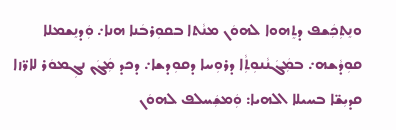ܘܢܸܬܼܟܲܫܦ ܕܬܸܗܘܐ ܠܗܘܿܢ ܡܢܵܬܐ ܒܩܘܼܪܒܿܢܐ ܗܢܐ܇ ܘܲܕܢܸܫܡܠܐ ܩܘܼܕܵܫܗ܇ ܒܡܲܓܿܢܵܢܘܼܬܼܵܐ ܕܪܘܼܚܐ ܕܩܘܼܕܫܐ܇ ܕܟܕ ܡܲܓܿܢ ܢܓܼܡܘܿܪ ܠܐܪ̈ܙܐ ܩܕܝܼܫ̈ܐ ܒܚܝܠܐ ܐܠܗܝܐ: ܘܲܡܫܲܚܠܦ ܠܗܘܿܢ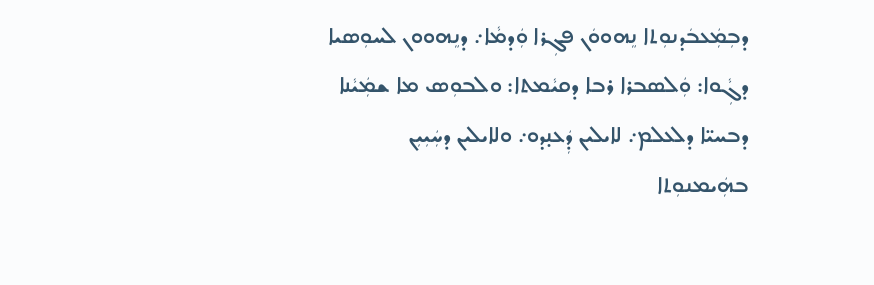ܕܒܼܡܲܥܒܿܕܢܘܼܬܐ ܢܸܗܘܘܿܢ ܦܓܼܪܐ ܘܲܕܡܵܐ܇ ܕܢܸܗܘܘܢ ܠܚܘܼܤܝܐ ܕܓܼܵܘܐ: ܘܲܠܤܒܪܐ ܪܒܐ ܕܩܝܵܡܬܐ: ܘܠܒܘܼܣ ܡܐ ܫܡܲܝܵܢܐ ܕܒܚܝ̈ܐ ܕܠܥܠܡ܇ ܠܐܝܠܝܢ ܕܲܥܢ̣ܕܘ܇ ܘܠܐܝܠܝܢ ܕܚܲܝܼܝܼܢ ܒܗܲܝܡܢܘܼܬܐ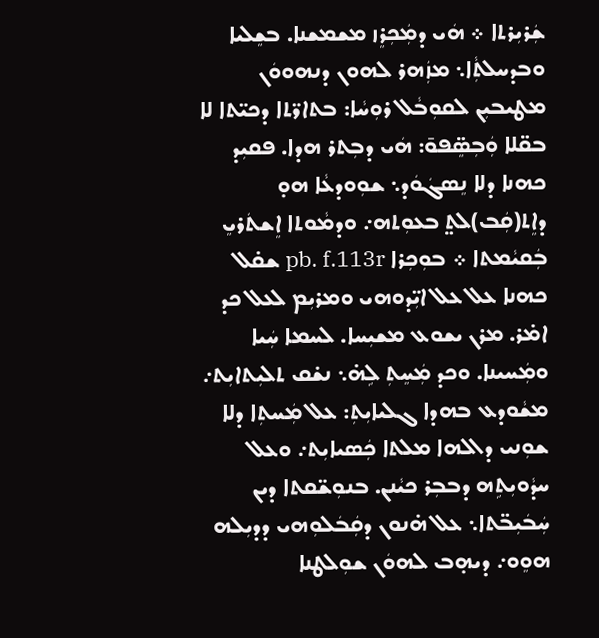ܫܲܪܝܼܪܬܐ ܀ ܗܿܝ ܕܡܲܟܼܪܸܙ ܡܫܡܫܢܐ. ܒܫܸܠܝܐ ܘܒܕܚܠܬܼܵܐ܆ ܡܙܲܗܪ ܠܗܘܢ ܕܢܗܘܘܿܢ ܡܛܝܒܝܼܢ ܠܩܘܼܒܵܠ ܪܘܼܚܵܐ: ܒܬܐܪ̈ܬܐ ܕܟܝ̈ܬܐ ܠܐ ܒܩ̈ܠܐ ܘܲܒܼܤܸ̈ܦܘ̄: ܗܿܝ ܕܒܼܬܪ ܗܕܐ. ܦܩܝܼܕ ܟܗܢܐ ܕܠܐ ܢܸܤܓܿܘܿܕ܆ ܫܘܼܘܕܥܵܐ ܗܘ̣ ܕܐܸܬ(ܩܲܒ)ܠܬ̤ ܒܥܘܼܬܗ܇ ܘܕܡܵܘܬܐ ܐܸܫܬܿܪܝܸ ܒܲܩܝܵܡܬܐ ܀ ܒܘܼܟܼܪܐ pb. f.113r ܫܩ̇ܠ ܟܗܢܐ ܥܠ ܥܠ ܐܝܼ̈ܕܘܗܝ ܘܡܪܝܼܡ ܠܥܠ ܟܕ ܐܡ̇ܪ. ܡܪܢ ܝܫܘܥ ܡܫܝܼܚܐ. ܠܚܡܐ ܚܲܝܐ ܘܡܲܚܝܢܐ. ܘܟܕ ܡܲܚܸܬܼ ܠܹܗ̇܆ ܢܫ̇ܩ ܬܠܝܼܬܐܝܼܬ܇ ܡܫܵܘܕܥ ܒܗܕܐ ܓܠܝܐܝܼܬܼ: ܥܠ ܡܲܚܬܼܐ ܕܠܐ ܫܘܼܢܝ ܕܐܠܗܐ ܡܠܬܐ ܟܲܤܝܐܝܼܬ܇ ܘܥܠ ܚܕܵܘܝܼܬܹܗ ܕܒܒܼܪ ܟܝܵܢܢ. ܒܢܘܼܫ̈ܩܬܐ ܕܝܢ ܚܲܒܿܝܼܒ̈ܬܐ܆ ܥܠ ܗ̇ܢܘܢ ܕܩܲܒܿܠܘܼܗܝ ܕܕܝܼܠܗ ܗܘܸܘ܇ ܕܝܗ̣ܒ ܠܗܘܿܢ ܫܘܼܠܛܢܐ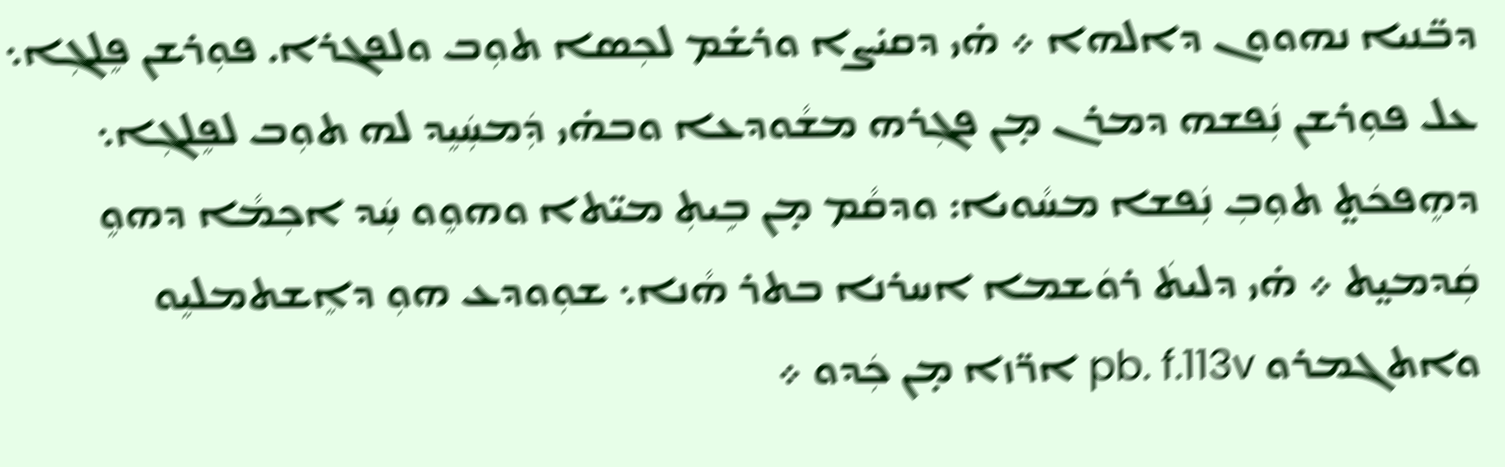ܕܒ̈ܢܝܐ ܢܗܘܘܢ ܕܐܠܗܐ ܀ ܗ̇ܝ ܕܩܝ̇ܨܐ ܘܪܫ̇ܡ ܠܟܼܤܐ ܬܘܼܒ ܘܠܦܓܪܐ. ܦܘܼܪܫܢ ܦܸܠܓܼܐ܆ ܥܠ ܦܘܼܪܫܢ ܢܲܦܫܗ ܕܡܪܢ ܡ̣ܢ ܦܓܼܪܗ ܡܫܵܘܕܥܐ ܘܒܗ̇ܝ ܕܲܡܚܲܝܸܕ ܠܗ ܬܘܼܒ ܠܦܸܠܓܼܐ܆ ܕܗܸܦܟܿܬ̤ ܬܘܼܒܼ ܢܲܦܫܐ ܡܚܵܘܝܐ: ܘܕܩܵܡ ܡ̣ܢ ܒܹܝܬܼ ܡܝ̈ܬܐ ܘܗܘܸܘ ܚܲܕ ܐܟܼܡܵܐ ܕܗܘܸ ܩܲܕܡܝ̤ܬ ܀ ܗ̇ܝ ܕܠܝܬܿ ܪܘܿܫܡܐ ܐܚܪܢܐ ܒܬܪ ܗܵܢܐ܆ ܫܘܼܘܕܥ ܗܘܼ ܕܐܸܫܬܡܠܝܸܘ ܘܐܬܓܡܪܘ pb. f.113v ܐܪ̈ܙܐ ܡ̣ܢ ܟܲܕܘ ܀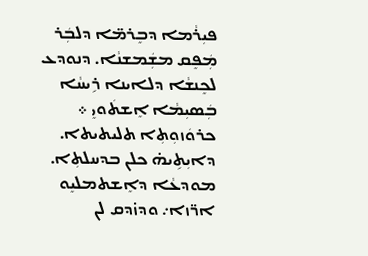ܦܝܼܪܵܡܐ ܕܒܸܪܡ̈ܐ ܕܠܒܲܪ ܡܲܦܸܩ ܡܫܲܡܫܢܵܐ. ܕܢܘܕܥ ܠܟܸܢܫܵܐ ܕܠܐܝܢܐ ܪܹܝܚܵܐ ܒܲܤܝܼܡܵܐ ܐܸܫܬܿܘܝܸ ܀ ܟܪܘܿܙܘܼܬܼܐ ܬܠܝܬܝܬܐ. ܕܐܝܼܬܹܝܗ̇ ܟܠܢ ܒܕܚܠܬܼܐ. ܡܘܕܥܵܐ ܕܐܸܫܬܡܠܝܸܘ ܐܪ̈ܙܐ܇ ܘܕܙ̇ܕܩ ܠܢ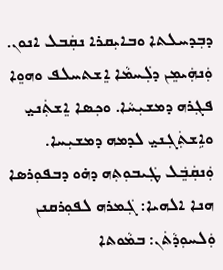ܕܒܼܕܚܠܬܐ ܘܒܐܝܼܩܪܐ ܢܩܲܒܠ ܐܢܘܢ. ܘܲܢܗܲܝܡܸܢ ܕܠܲܚܡܵܐ ܐܸܫܬܚܠܦ ܘܗܘܸܐ ܦܓܼܪܗ ܕܡܫܝܼܚܵܐ. ܘܟܼܤܐ ܐܸܫܬܲܢܝ̤ ܘܐܹܫܬܲܓܼܢܝ̤ ܠܕܡܗ ܕܡܫܝܼܚܐ. ܘܲܢܩܲܒܸܿܠ ܛܲܝܒܘܼܬܼܗ ܕܗ̇ܘ ܕܒܦܘܼܪܤܐ ܗܢܐ ܐܠܗܝܐ: ܓܲܡܪܗ ܠܦܘܼܪܩܢܢ ܘܲܠܚܘܼܕܵܬܿܢ: ܒܡܵܘܬܐ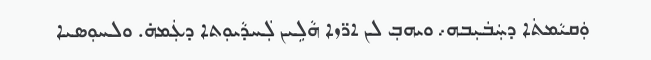ܘܲܩܝܵܡܬܿܐ ܕܚܲܒܿܝܼܒܗ܇ ܘܝܗܒܼ ܠܢ ܐܪ̈ܙܐ ܗܵܠܹܝܢ ܠܲܚܕܵܝܘܼܬܐ ܕܥܲܡܗ̇. ܘܠܚܘܼܤܝܐ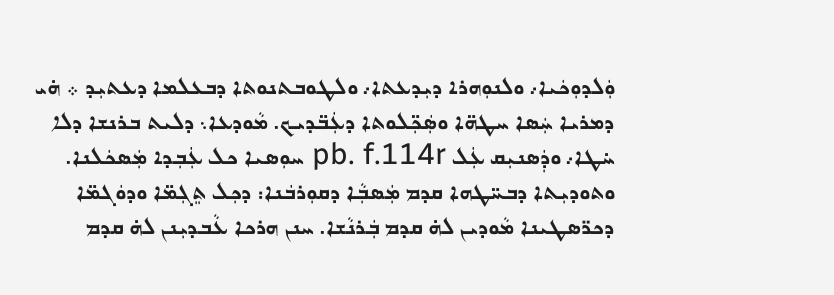ܘܲܠܕܘܼܟܿܝܐ܇ ܘܠܢܘܼܗܪܐ ܕܝܼܕܥܬܐ܇ ܘܠܛܘܒܬܢܘܬܐ ܕܒܥܠܡܐ ܕܥܬܝܼܕ ܀ ܗ̇ܝ ܕܡܪܝܐ ܚܲܤܐ ܚܛܗ̈ܐ ܘܤܲܟܼ̈ܠܘܬܐ ܕܥܲܒ̈ܕܝܟ. ܡܵܘܕܥܐ܆ ܕܠܝܬ ܒܪܢܫܐ ܕܠܐ ܚ̇ܛܐ܇ ܘܕܲܤܢܝܼܩ ܥܲܠ pb. f.114r ܚܘܼܤܝܐ ܟܠ ܥܲܒܼܕܐ ܡܲܤܟܿܠܢܐ. ܘܬܘܕܝܼܬܐ ܕܒܚ̈ܛܗܐ ܩܕܡ ܡܲܤܒܼܵܐ ܕܩܘܼܪܒܿܢܐ: ܕܟܼܠ ܬܸܓܼܡ̈ܐ ܘܕܘܿܓܡ̈ܐ ܕܟܪ̈ܤܛܝܢܐ ܡܵܘܕܝܢ ܠܗ̇ ܩܕܡ ܒܲܪܢܵܫܐ. ܚܢܢ ܗܪܟܐ ܥܵܒܕܝܼܢܢ ܠܗ̇ ܩܕܡ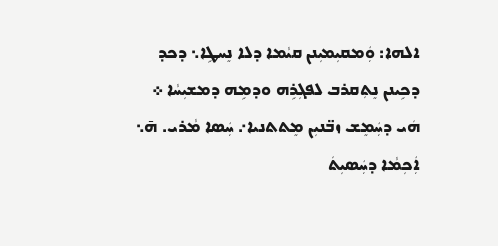ܐܠܗܐ: ܘܲܡܩܝܼܡܝܼܢܢ ܩܝܵܡܐ ܕܠܐ ܢܸܚܛܹܐ܆ ܕܟܕ ܕܟܹܝܢܢ ܢܸܬܼܩܪܒ ܠܦܓܼܪܹܗ ܘܕܡܹܗ ܕܡܫܝܼܚܵܐ ܀ ܗܿܝ ܕܚܲܡܸܫ ܙܒ̈ܢܝܼܢ ܡܸܬܬܢܝܐ܇ ܚܲܤܐ ܡܵܪܝ. ܗ̄܆ ܐܲܟܼܡܵܐ ܕܚܲܤܝܼܬܿ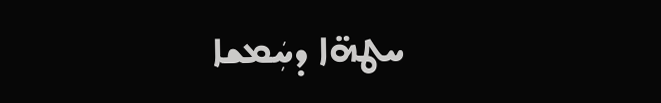ܚܛܗ̈ܐ ܕܚܲܡܫܐ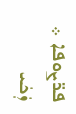ܦܪ̈ܨܘܦܐ ܀ ܙܲܟܿܝ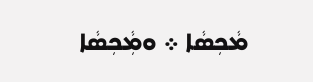ܡܵܟܼܤܵܐ ܀ ܘܡܼܵܟܼܤܵܐ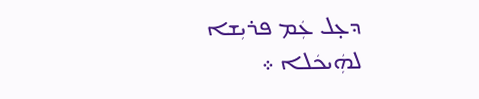ܕܥ̣ܠ ܥܲܡ ܦܪܝܼܫܐ ܠܗܲܝܟܿܠܐ ܀